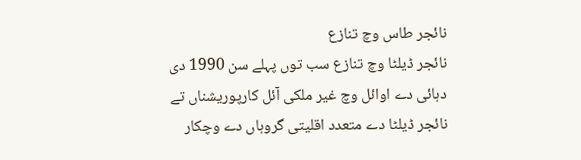نائجر طاس وچ تنازع
نائجر ڈیلٹا وچ تنازع سب توں پہلے سن 1990 دی دہائی دے اوائل وچ غیر ملکی آئل کارپوریشناں تے نائجر ڈیلٹا دے متعدد اقليتی گروہاں دے وچکار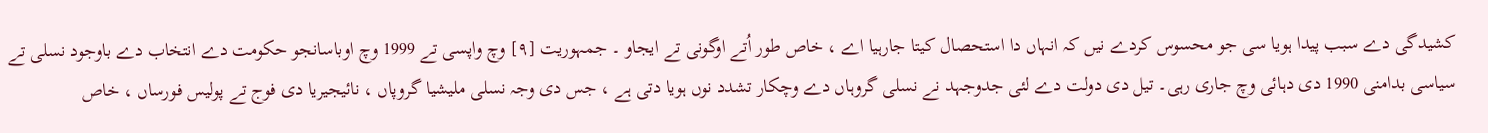کشیدگی دے سبب پیدا ہويا سی جو محسوس کردے نيں کہ انہاں دا استحصال کيتا جارہیا اے ، خاص طور اُتے اوگونی تے ایجاو ۔ جمہوریت [۹] وچ واپسی تے 1999 وچ اوباسانجو حکومت دے انتخاب دے باوجود نسلی تے سیاسی بدامنی 1990 دی دہائی وچ جاری رہی۔ تیل دی دولت دے لئی جدوجہد نے نسلی گروہاں دے وچکار تشدد نوں ہويا دتی ہے ، جس دی وجہ نسلی ملیشیا گروپاں ، نائیجیریا دی فوج تے پولیس فورساں ، خاص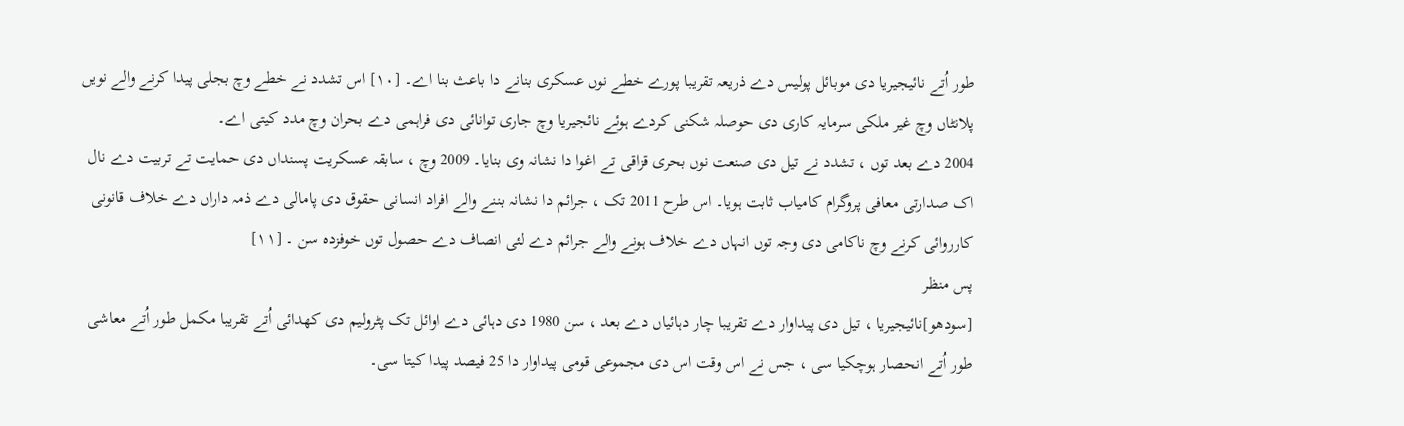طور اُتے نائیجیریا دی موبائل پولیس دے ذریعہ تقریبا پورے خطے نوں عسکری بنانے دا باعث بنا اے۔ [۱۰] اس تشدد نے خطے وچ بجلی پیدا کرنے والے نويں پلانٹاں وچ غیر ملکی سرمایہ کاری دی حوصلہ شکنی کردے ہوئے نائجیریا وچ جاری توانائی دی فراہمی دے بحران وچ مدد کيتی اے۔
2004 دے بعد توں ، تشدد نے تیل دی صنعت نوں بحری قزاقی تے اغوا دا نشانہ وی بنایا۔ 2009 وچ ، سابقہ عسکریت پسنداں دی حمایت تے تربیت دے نال اک صدارتی معافی پروگرام کامیاب ثابت ہويا۔ اس طرح 2011 تک ، جرائم دا نشانہ بننے والے افراد انسانی حقوق دی پامالی دے ذمہ داراں دے خلاف قانونی کارروائی کرنے وچ ناکامی دی وجہ توں انہاں دے خلاف ہونے والے جرائم دے لئی انصاف دے حصول توں خوفزدہ سن ۔ [۱۱]
پس منظر
[سودھو]نائیجیریا ، تیل دی پیداوار دے تقریبا چار دہائیاں دے بعد ، سن 1980 دی دہائی دے اوائل تک پٹرولیم دی کھدائی اُتے تقریبا مکمل طور اُتے معاشی طور اُتے انحصار ہوچکيا سی ، جس نے اس وقت اس دی مجموعی قومی پیداوار دا 25 فیصد پیدا کيتا سی۔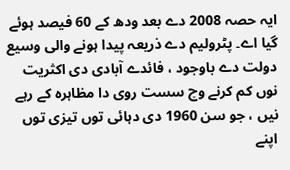ایہ حصہ 2008 دے بعد ودھ کے 60 فیصد ہوئے گیا اے۔ پٹرولیم دے ذریعہ پیدا ہونے والی وسیع دولت دے باوجود ، فائدے آبادی دی اکثریت نوں کم کرنے وچ سست روی دا مظاہرہ کے رہے نيں ، جو سن 1960 دی دہائی توں تیزی توں اپنے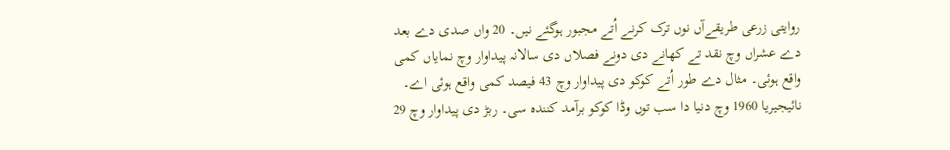روايتی زرعی طریقےآں نوں ترک کرنے اُتے مجبور ہوگئے نيں۔ 20 واں صدی دے بعد دے عشراں وچ نقد تے کھانے دی دونے فصلاں دی سالانہ پیداوار وچ نمایاں کمی واقع ہوئی۔ مثال دے طور اُتے کوکو دی پیداوار وچ 43 فیصد کمی واقع ہوئی اے۔ نائیجیریا 1960 وچ دنیا دا سب توں وڈا کوکو برآمد کنندہ سی۔ ربڑ دی پیداوار وچ 29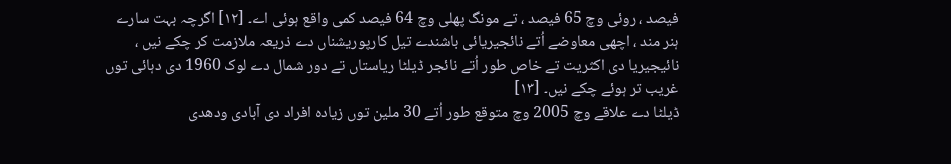فیصد ، روئی وچ 65 فیصد ، تے مونگ پھلی وچ 64 فیصد کمی واقع ہوئی اے۔ [۱۲] اگرچہ بہت سارے ہنر مند ، اچھی معاوضے اُتے نائجیریائی باشندے تیل کارپوریشناں دے ذریعہ ملازمت کر چکے نيں ، نائیجیریا دی اکثریت تے خاص طور اُتے نائجر ڈیلٹا ریاستاں تے دور شمال دے لوک 1960 دی دہائی توں غریب تر ہوئے چکے نيں۔ [۱۳]
ڈیلٹا دے علاقے وچ 2005 وچ متوقع طور اُتے 30 ملین توں زیادہ افراد دی آبادی ودھدی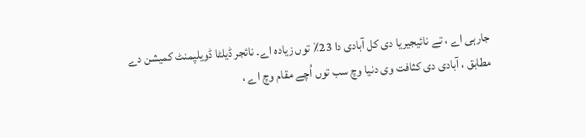جارہی اے ، تے نائیجیریا دی کل آبادی دا 23٪ توں زیادہ اے۔ نائجر ڈیلٹا ڈویلپمنٹ کمیشن دے مطابق ، آبادی دی کثافت وی دنیا وچ سب توں اُچے مقام وچ اے ،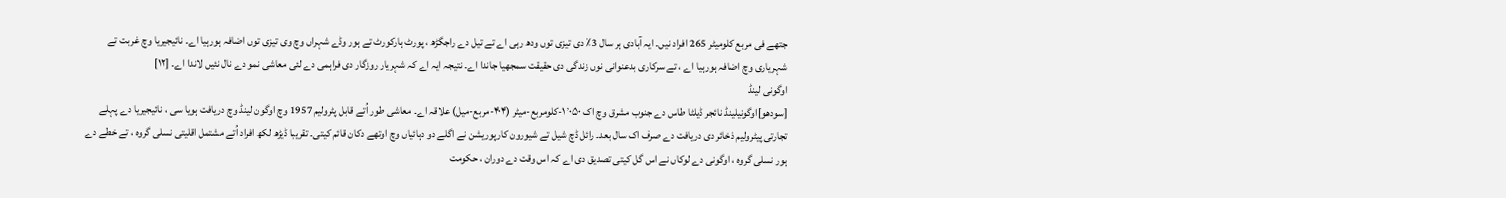جتھے فی مربع کلومیٹر 265 افراد نيں۔ ایہ آبادی ہر سال 3٪ دی تیزی توں ودھ رہی اے تے تیل دے راجگڑھ ، پورٹ ہارکورٹ تے ہور وڈے شہراں وچ وی تیزی توں اضافہ ہورہیا اے۔ نائیجیریا وچ غربت تے شہریاری وچ اضافہ ہورہیا اے ، تے سرکاری بدعنوانی نوں زندگی دی حقیقت سمجھیا جاندا اے۔ نتیجہ ایہ اے کہ شہریار روزگار دی فراہمی دے لئی معاشی نمو دے نال نئيں لاندا اے۔ [۱۲]
اوگونی لینڈ
[سودھو]اوگونیلینڈ نائجر ڈیلٹا طاس دے جنوب مشرق وچ اک ۱٬۰۵۰-کلومربع-میٹر (۴۰۴-مربع-میل) علاقہ اے۔ معاشی طور اُتے قابل پٹرولیم 1957 وچ اوگون لینڈ وچ دریافت ہويا سی ، نائیجیریا دے پہلے تجارتی پیٹرولیم ذخائر دی دریافت دے صرف اک سال بعد۔ رائل ڈچ شیل تے شیورون کارپوریشن نے اگلے دو دہائیاں وچ اوتھے دکان قائم کيتی۔ تقریبا ڈیڑھ لکھ افراد اُتے مشتمل اقليتی نسلی گروہ ، تے خطے دے ہور نسلی گروہ ، اوگونی دے لوکاں نے اس گل کيتی تصدیق دی اے کہ اس وقت دے دوران ، حکومت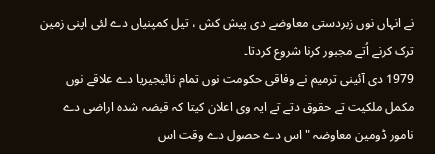نے انہاں نوں زبردستی معاوضے دی پیش کش ، تیل کمپنیاں دے لئی اپنی زمین ترک کرنے اُتے مجبور کرنا شروع کردتا۔
1979 دی آئینی ترمیم نے وفاقی حکومت نوں تمام نائیجیریا دے علاقے نوں مکمل ملکیت تے حقوق دتے تے ایہ وی اعلان کيتا کہ قبضہ شدہ اراضی دے نامور ڈومین معاوضہ "اس دے حصول دے وقت اس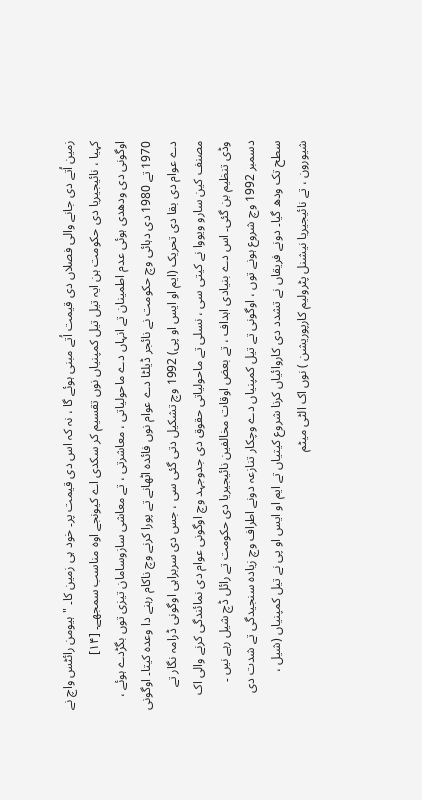زمین اُتے دی جانے والی فصلاں دی قیمت اُتے مبنی ہوئے گا ، نہ کہ اس دی قیمت پر۔ خود ہی زمین کا۔ " ہیومن رائٹس واچ نے کہیا ، نائیجیریا دی حکومت ہن ایہ تیل تیل کمپنیاں نوں تقسیم کر سکدی اے کیونجے اوہ مناسب سمجھے۔ [۱۴]
اوگونی دی ودھدی ہوئی عدم اطمینان تے انہاں دے ماحولیاتی ، معاشرتی ، تے معاشی سازوسامان تیزی توں بگڑدے ہوئے ، 1970 تے 1980 دی دہائی وچ حکومت نے نائجر ڈیلٹا دے عوام نوں فائدہ اٹھانے تے پورا کرنے وچ ناکام رہنے دا وعدہ کيتا۔ اوگونی دے عوام دی بقا دی تحریک (ایم او ایس او پی) 1992 وچ تشکیل دتی گئی سی ، جس دی سربراہی اوگونی ڈرامہ نگار تے مصنف کین سارو ویووا نے کيتی سی ، نسلی تے ماحولیاتی حقوق دی جدوجہد وچ اوگونی عوام دی نمائندگی کرنے والی اک وڈی تنظیم بن گئی۔ اس دے بنیادی اہداف ، تے بعض اوقات مخالفین نائیجیریا دی حکومت تے رائل ڈچ شیل رہے نيں ۔
دسمبر 1992 وچ شروع ہونے توں ، اوگونی تے تیل کمپنیاں دے وچکار تنازعہ دونے اطراف وچ زیادہ سنجیدگی تے شدت دی سطح تک ودھ گیا۔ دونے فریقاں نے تشدد دی کاروائیاں کرنا شروع کيتیاں تے ایم او ایس او پی نے تیل کمپنیاں (شیل ، شیورون ، تے نائیجیریا نیشنل پٹرولیم کارپوریشن ) نوں اک الٹی میٹم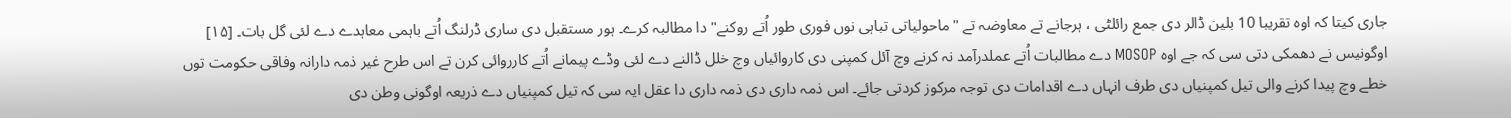جاری کيتا کہ اوہ تقریبا 10 بلین ڈالر دی جمع رائلٹی ، ہرجانے تے معاوضہ تے "ماحولیاتی تباہی نوں فوری طور اُتے روکنے" دا مطالبہ کرے۔ ہور مستقبل دی ساری ڈرلنگ اُتے باہمی معاہدے دے لئی گل بات۔ [۱۵]
اوگونیس نے دھمکی دتی سی کہ جے اوہ MOSOP دے مطالبات اُتے عملدرآمد نہ کرنے وچ آئل کمپنی دی کاروائیاں وچ خلل ڈالنے دے لئی وڈے پیمانے اُتے کارروائی کرن تے اس طرح غیر ذمہ دارانہ وفاقی حکومت توں خطے وچ پیدا کرنے والی تیل کمپنیاں دی طرف انہاں دے اقدامات دی توجہ مرکوز کردتی جائے۔ اس ذمہ داری دی ذمہ داری دا عقل ایہ سی کہ تیل کمپنیاں دے ذریعہ اوگونی وطن دی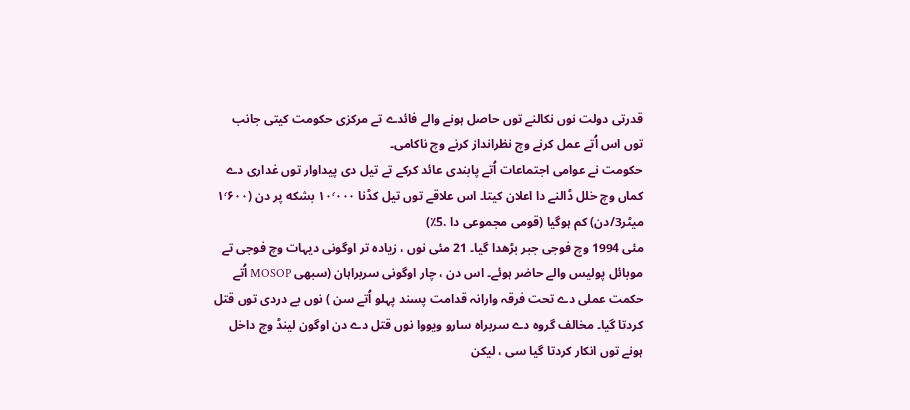قدرتی دولت نوں نکالنے توں حاصل ہونے والے فائدے تے مرکزی حکومت کیتی جانب توں اس اُتے عمل کرنے وچ نظرانداز کرنے وچ ناکامی۔
حکومت نے عوامی اجتماعات اُتے پابندی عائد کرکے تے تیل دی پیداوار توں غداری دے کماں وچ خلل ڈالنے دا اعلان کيتا۔ اس علاقے توں تیل کڈنا ۱۰٬۰۰۰ بشکه پر دن (۱٬۶۰۰ میٹر3/دن) کم ہوگیا (قومی مجموعی دا .5٪)
مئی 1994 وچ فوجی جبر بڑھدا گیا۔ 21 مئی نوں ، زیادہ تر اوگونی دیہات وچ فوجی تے موبائل پولیس والے حاضر ہوئے۔ اس دن ، چار اوگونی سربراہان (سبھی MOSOP اُتے حکمت عملی دے تحت فرقہ وارانہ قدامت پسند پہلو اُتے سن ) نوں بے دردی توں قتل کردتا گیا۔ مخالف گروہ دے سربراہ سارو ویووا نوں قتل دے دن اوگون لینڈ وچ داخل ہونے توں انکار کردتا گیا سی ، لیکن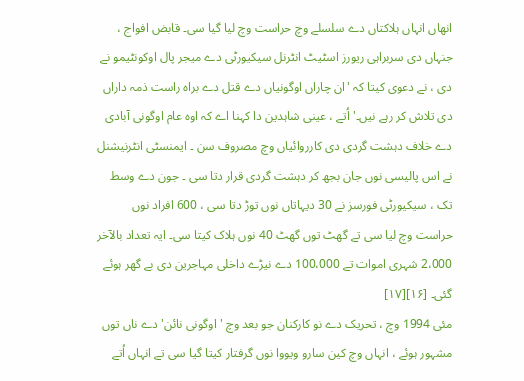انھاں انہاں ہلاکتاں دے سلسلے وچ حراست وچ لیا گیا سی۔ قابض افواج ، جنہاں دی سربراہی ریورز اسٹیٹ انٹرنل سیکیورٹی دے میجر پال اوکونٹیمو نے دی ، نے دعوی کيتا کہ 'ان چاراں اوگونیاں دے قتل دے براہ راست ذمہ داراں دی تلاش کر رہے نيں۔' اُتے ، عینی شاہدین دا کہنا اے کہ اوہ عام اوگونی آبادی دے خلاف دہشت گردی دی کارروائیاں وچ مصروف سن ۔ ایمنسٹی انٹرنیشنل نے اس پالیسی نوں جان بجھ کر دہشت گردی قرار دتا سی ۔ جون دے وسط تک ، سیکیورٹی فورسز نے 30 دیہاتاں نوں توڑ دتا سی ، 600 افراد نوں حراست وچ لیا سی تے گھٹ توں گھٹ 40 نوں ہلاک کيتا سی۔ ایہ تعداد بالآخر 2،000 شہری اموات تے 100،000 دے نیڑے داخلی مہاجرین دی بے گھر ہوئے گئی۔ [۱۶][۱۷]
مئی 1994 وچ ، تحریک دے نو کارکنان جو بعد وچ 'اوگونی نائن' دے ناں توں مشہور ہوئے ، انہاں وچ کین سارو ویووا نوں گرفتار کيتا گیا سی تے انہاں اُتے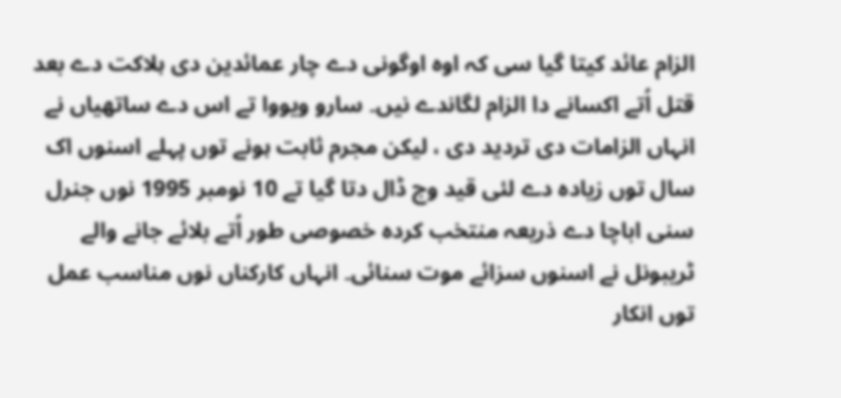الزام عائد کيتا گیا سی کہ اوہ اوگونی دے چار عمائدین دی ہلاکت دے بعد قتل اُتے اکسانے دا الزام لگاندے نيں۔ سارو ویووا تے اس دے ساتھیاں نے انہاں الزامات دی تردید دی ، لیکن مجرم ثابت ہونے توں پہلے اسنوں اک سال توں زیادہ دے لئی قید وچ ڈال دتا گیا تے 10 نومبر 1995 نوں جنرل سنی اباچا دے ذریعہ منتخب کردہ خصوصی طور اُتے بلائے جانے والے ٹریبونل نے اسنوں سزائے موت سنائی۔ انہاں کارکناں نوں مناسب عمل توں انکار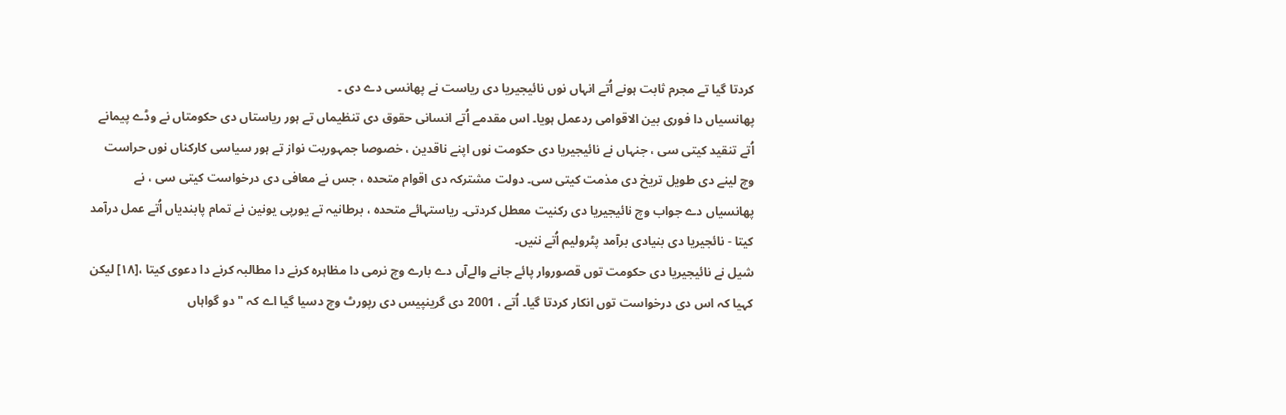کردتا گیا تے مجرم ثابت ہونے اُتے انہاں نوں نائیجیریا دی ریاست نے پھانسی دے دی ۔
پھانسیاں دا فوری بین الاقوامی ردعمل ہويا۔ اس مقدمے اُتے انسانی حقوق دی تنظیماں تے ہور ریاستاں دی حکومتاں نے وڈے پیمانے اُتے تنقید کيتی سی ، جنہاں نے نائیجیریا دی حکومت نوں اپنے ناقدین ، خصوصا جمہوریت نواز تے ہور سیاسی کارکناں نوں حراست وچ لینے دی طویل تریخ دی مذمت کيتی سی۔ دولت مشترکہ دی اقوام متحدہ ، جس نے معافی دی درخواست کيتی سی ، نے پھانسیاں دے جواب وچ نائیجیریا دی رکنیت معطل کردتی۔ ریاستہائے متحدہ ، برطانیہ تے یورپی یونین نے تمام پابندیاں اُتے عمل درآمد کيتا - نائجیریا دی بنیادی برآمد پٹرولیم اُتے ننيں۔
شیل نے نائیجیریا دی حکومت توں قصوروار پائے جانے والےآں دے بارے وچ نرمی دا مظاہرہ کرنے دا مطالبہ کرنے دا دعوی کيتا ،[۱۸] لیکن کہیا کہ اس دی درخواست توں انکار کردتا گیا۔ اُتے ، 2001 دی گرینپیس دی رپورٹ وچ دسیا گیا اے کہ "دو گواہاں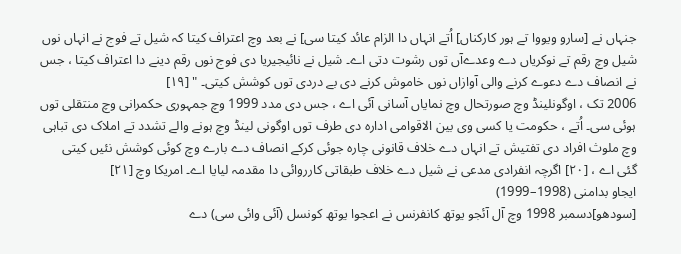جنہاں نے [سارو ویووا تے ہور کارکناں] اُتے انہاں دا الزام عائد کيتا سی] نے بعد وچ اعتراف کيتا کہ شیل تے فوج نے انہاں نوں شیل وچ رقم تے نوکریاں دے وعدےآں توں رشوت دتی اے۔ شیل نے نائیجیریا دی فوج نوں رقم دینے دا اعتراف کيتا ، جس نے انصاف دے دعوے کرنے والی آوازاں نوں خاموش کرنے دی بے دردی توں کوشش کيتی۔ " [۱۹]
2006 تک ، اوگونلینڈ وچ صورتحال وچ نمایاں آسانی آئی اے ، جس دی مدد 1999 وچ جمہوری حکمرانی وچ منتقلی توں ہوئی سی۔ اُتے ، حکومت یا کسی وی بین الاقوامی ادارہ دی طرف توں اوگونی لینڈ وچ ہونے والے تشدد تے املاک دی تباہی وچ ملوث افراد دی تفتیش تے انہاں دے خلاف قانونی چارہ جوئی کرکے انصاف دے بارے وچ کوئی کوشش نئيں کيتی گئی اے ، [۲۰] اگرچہ انفرادی مدعی نے شیل دے خلاف طبقاتی کارروائی دا مقدمہ لیایا اے۔ امریکا وچ [۲۱]
ایجاو بدامنی (1998–1999)
[سودھو]دسمبر 1998 وچ آل آئجو یوتھ کانفرنس نے اعجوا یوتھ کونسل (آئی وائی سی) دے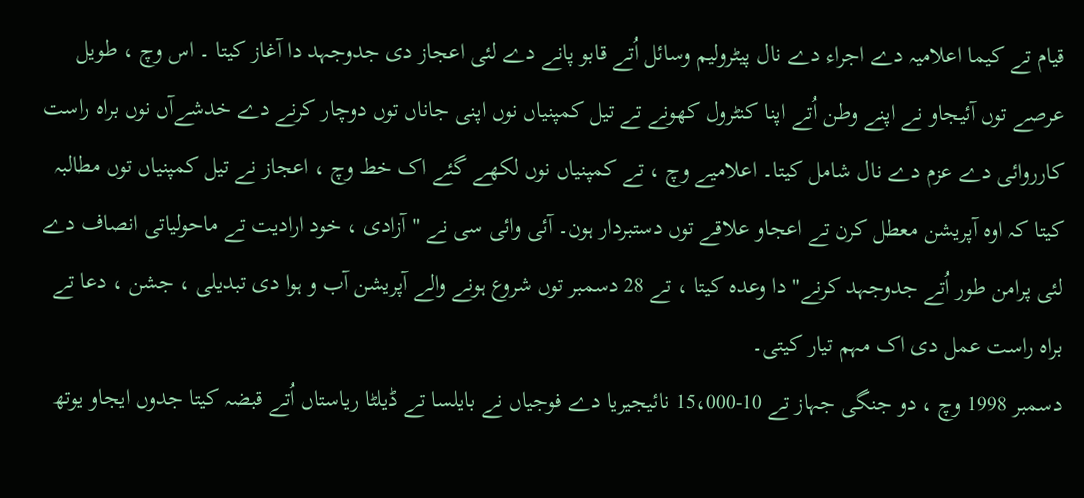قیام تے کیما اعلامیہ دے اجراء دے نال پیٹرولیم وسائل اُتے قابو پانے دے لئی اعجاز دی جدوجہد دا آغاز کيتا ۔ اس وچ ، طویل عرصے توں آئیجاو نے اپنے وطن اُتے اپنا کنٹرول کھونے تے تیل کمپنیاں نوں اپنی جاناں توں دوچار کرنے دے خدشےآں نوں براہ راست کارروائی دے عزم دے نال شامل کيتا۔ اعلامیے وچ ، تے کمپنیاں نوں لکھے گئے اک خط وچ ، اعجاز نے تیل کمپنیاں توں مطالبہ کيتا کہ اوہ آپریشن معطل کرن تے اعجاو علاقے توں دستبردار ہون۔ آئی وائی سی نے "آزادی ، خود ارادیت تے ماحولیاتی انصاف دے لئی پرامن طور اُتے جدوجہد کرنے" دا وعدہ کيتا ، تے 28 دسمبر توں شروع ہونے والے آپریشن آب و ہوا دی تبدیلی ، جشن ، دعا تے براہ راست عمل دی اک مہم تیار کيتی۔
دسمبر 1998 وچ ، دو جنگی جہاز تے 10-15،000 نائیجیریا دے فوجیاں نے بایلسا تے ڈیلٹا ریاستاں اُتے قبضہ کيتا جدوں ایجاو یوتھ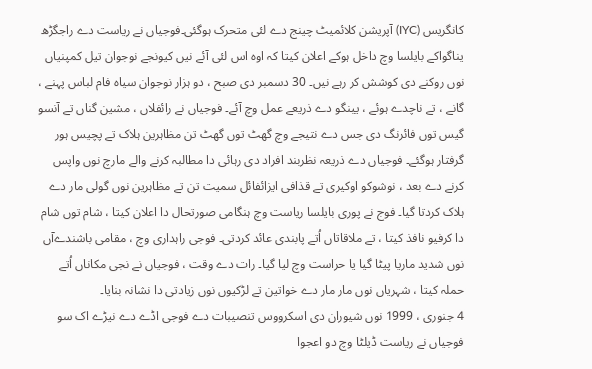کانگریس (IYC) آپریشن کلائمیٹ چینج دے لئی متحرک ہوگئی۔فوجیاں نے ریاست دے راجگڑھ یناگواکے بایلسا وچ داخل ہوکے اعلان کيتا کہ اوہ اس لئی آئے نيں کیونجے نوجوان تیل کمپنیاں نوں روکنے دی کوشش کر رہے نيں۔ 30 دسمبر دی صبح ، دو ہزار نوجوان سیاہ فام لباس پہنے ، گانے ، تے ناچدے ہوئے ، یینگو دے ذریعے عمل وچ آئے۔ فوجیاں نے رائفلاں ، مشین گناں تے آنسو گیس توں فائرنگ دی جس دے نتیجے وچ گھٹ توں گھٹ تن مظاہرین ہلاک تے پچیس ہور گرفتار ہوگئے۔ فوجیاں دے ذریعہ نظربند افراد دی رہائی دا مطالبہ کرنے والے مارچ نوں واپس کرنے دے بعد ، نوشوکو اوکیری تے قذافی ایزائفائل سمیت تن تے مظاہرین نوں گولی مار دے ہلاک کردتا گیا۔ فوج نے پوری بایلسا ریاست وچ ہنگامی صورتحال دا اعلان کيتا ، شام توں شام دا کرفیو نافذ کيتا ، تے ملاقاتاں اُتے پابندی عائد کردتی۔ فوجی راہداری وچ ، مقامی باشندےآں نوں شدید ماریا پیٹا گیا یا حراست وچ لیا گیا۔ رات دے وقت ، فوجیاں نے نجی مکاناں اُتے حملہ کيتا ، شہریاں نوں مار مار دے خواتین تے لڑکیوں نوں زیادتی دا نشانہ بنایا۔
4 جنوری ، 1999 نوں شیوران دی اسکرووس تنصیبات دے فوجی اڈے دے نیڑے اک سو فوجیاں نے ریاست ڈیلٹا وچ دو اعجوا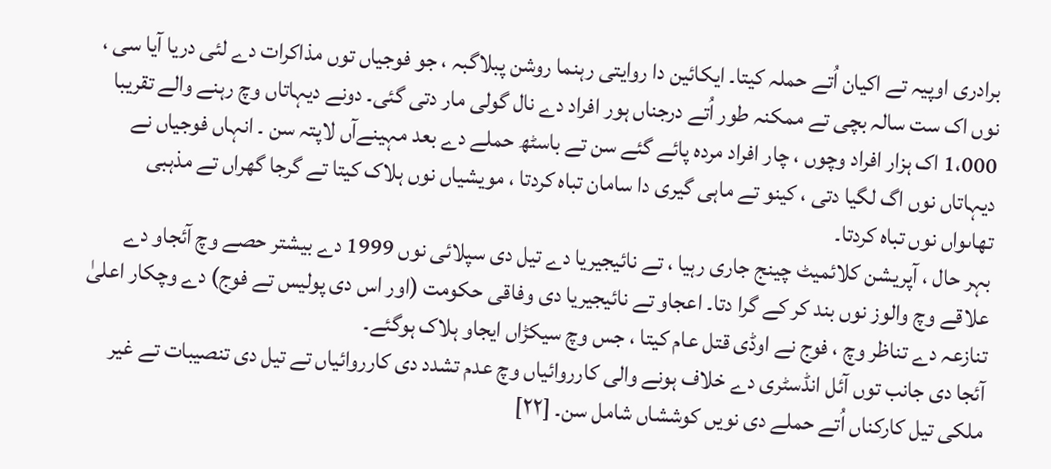برادری اوپیہ تے اکیان اُتے حملہ کيتا۔ ایکائین دا روايتی رہنما روشن پبلاگبہ ، جو فوجیاں توں مذاکرات دے لئی دریا آیا سی ، نوں اک ست سالہ بچی تے ممکنہ طور اُتے درجناں ہور افراد دے نال گولی مار دتی گئی۔ دونے دیہاتاں وچ رہنے والے تقریبا 1،000 اک ہزار افراد وچوں ، چار افراد مردہ پائے گئے سن تے باسٹھ حملے دے بعد مہینےآں لاپتہ سن ۔ انہاں فوجیاں نے دیہاتاں نوں اگ لگیا دتی ، کینو تے ماہی گیری دا سامان تباہ کردتا ، مویشیاں نوں ہلاک کيتا تے گرجا گھراں تے مذہبی تھاںواں نوں تباہ کردتا۔
بہر حال ، آپریشن کلائمیٹ چینج جاری رہیا ، تے نائیجیریا دے تیل دی سپلائی نوں 1999 دے بیشتر حصے وچ آئجاو دے علاقے وچ والوز نوں بند کر کے گرا دتا۔ اعجاو تے نائیجیریا دی وفاقی حکومت (اور اس دی پولیس تے فوج) دے وچکار اعلیٰ تنازعہ دے تناظر وچ ، فوج نے اوڈی قتل عام کيتا ، جس وچ سیکڑاں ایجاو ہلاک ہوگئے۔
آئجا دی جانب توں آئل انڈسٹری دے خلاف ہونے والی کارروائیاں وچ عدم تشدد دی کارروائیاں تے تیل دی تنصیبات تے غیر ملکی تیل کارکناں اُتے حملے دی نويں کوششاں شامل سن۔ [۲۲]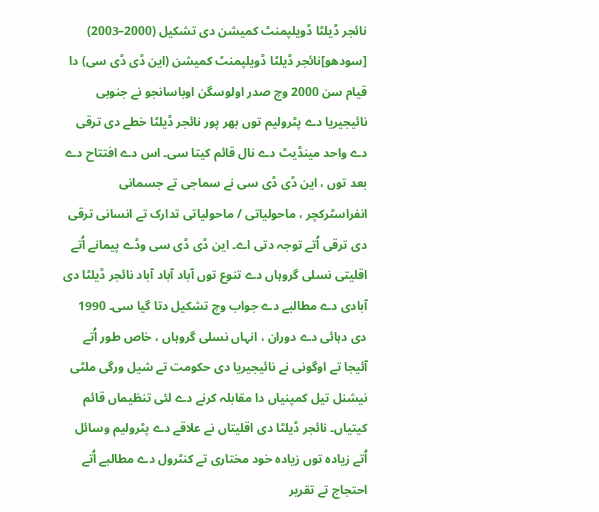نائجر ڈیلٹا ڈویلپمنٹ کمیشن دی تشکیل (2000–2003)
[سودھو]نائجر ڈیلٹا ڈویلپمنٹ کمیشن (این ڈی ڈی سی) دا قیام سن 2000 وچ صدر اولوسگن اوباسانجو نے جنوبی نائیجیریا دے پٹرولیم توں بھر پور نائجر ڈیلٹا خطے دی ترقی دے واحد مینڈیٹ دے نال قائم کيتا سی۔ اس دے افتتاح دے بعد توں ، این ڈی ڈی سی نے سماجی تے جسمانی انفراسٹرکچر ، ماحولیاتی / ماحولیاتی تدارک تے انسانی ترقی دی ترقی اُتے توجہ دتی اے۔ این ڈی ڈی سی وڈے پیمانے اُتے اقليتی نسلی گروہاں دے تنوع توں آباد آباد آباد نائجر ڈیلٹا دی آبادی دے مطالبے دے جواب وچ تشکیل دتا گیا سی۔ 1990 دی دہائی دے دوران ، انہاں نسلی گروہاں ، خاص طور اُتے آئیجا تے اوگونی نے نائیجیریا دی حکومت تے شیل ورگی ملٹی نیشنل تیل کمپنیاں دا مقابلہ کرنے دے لئی تنظیماں قائم کيتیاں۔ نائجر ڈیلٹا دی اقلیتاں نے علاقے دے پٹرولیم وسائل اُتے زیادہ توں زیادہ خود مختاری تے کنٹرول دے مطالبے اُتے احتجاج تے تقریر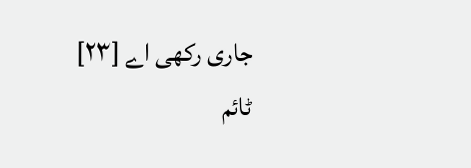جاری رکھی اے [۲۳]
ٹائم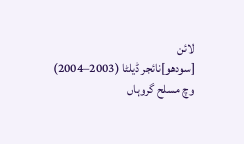لائن
[سودھو]نائجر ڈیلٹا (2003–2004) وچ مسلح گروہاں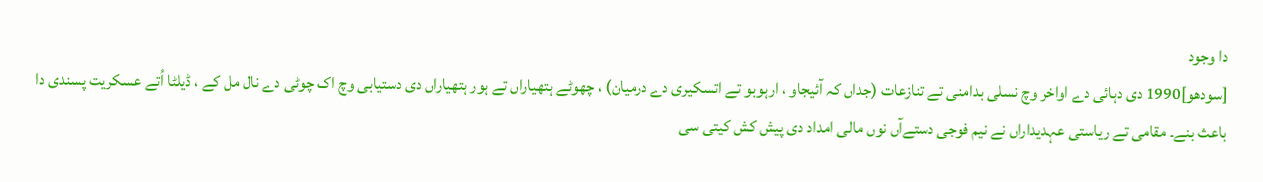دا وجود
[سودھو]1990 دی دہائی دے اواخر وچ نسلی بدامنی تے تنازعات (جداں کہ آئیجاو ، ارہوبو تے اتسکیری دے درمیان) ، چھوٹے ہتھیاراں تے ہور ہتھیاراں دی دستیابی وچ اک چوٹی دے نال مل کے ، ڈیلٹا اُتے عسکریت پسندی دا باعث بنے۔ مقامی تے ریاستی عہدیداراں نے نیم فوجی دستےآں نوں مالی امداد دی پیش کش کيتی سی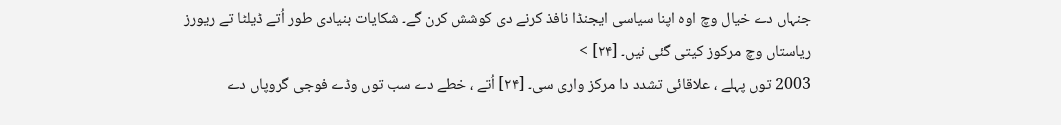جنہاں دے خیال وچ اوہ اپنا سیاسی ایجنڈا نافذ کرنے دی کوشش کرن گے۔ شکایات بنیادی طور اُتے ڈیلٹا تے ریورز ریاستاں وچ مرکوز کيتی گئی نيں۔ [۲۴] >
2003 توں پہلے ، علاقائی تشدد دا مرکز واری سی۔ [۲۴] اُتے ، خطے دے سب توں وڈے فوجی گروپاں دے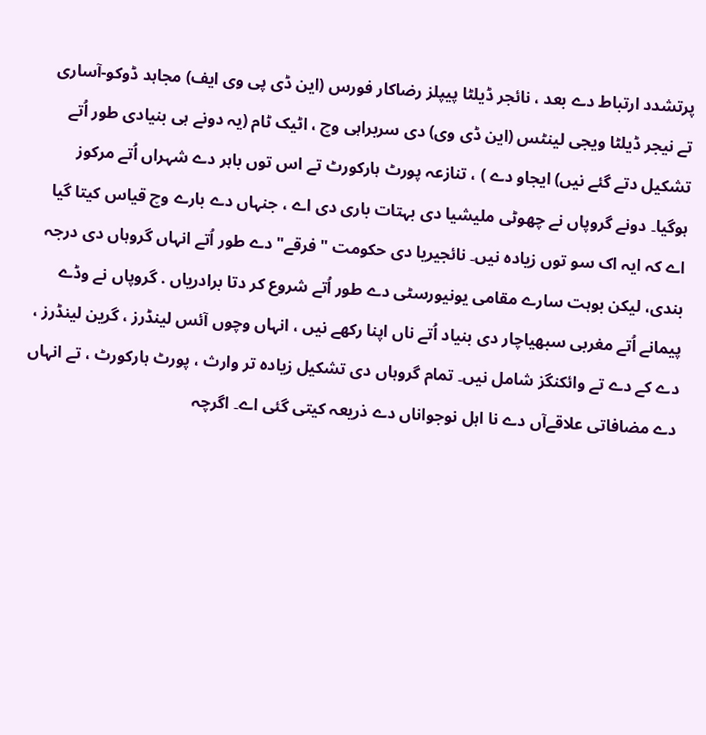پرتشدد ارتباط دے بعد ، نائجر ڈیلٹا پیپلز رضاکار فورس (این ڈی پی وی ایف) مجاہد ڈوکو-آساری تے نیجر ڈیلٹا ویجی لینٹس (این ڈی وی) دی سربراہی وچ ، اٹیک ٹام (یہ دونے ہی بنیادی طور اُتے تشکیل دتے گئے نيں) ایجاو دے ) ، تنازعہ پورٹ ہارکورٹ تے اس توں باہر دے شہراں اُتے مرکوز ہوگیا۔ دونے گروپاں نے چھوٹی ملیشیا دی بہتات باری دی اے ، جنہاں دے بارے وچ قیاس کيتا گیا اے کہ ایہ اک سو توں زیادہ نيں۔ نائجیریا دی حکومت "فرقے" دے طور اُتے انہاں گروہاں دی درجہ بندی، لیکن بوہت سارے مقامی یونیورسٹی دے طور اُتے شروع کر دتا برادریاں . گروپاں نے وڈے پیمانے اُتے مغربی سبھیاچار دی بنیاد اُتے ناں اپنا رکھے نيں ، انہاں وچوں آئس لینڈرز ، گرین لینڈرز ، دے کے دے تے وائکنگز شامل نيں۔ تمام گروہاں دی تشکیل زیادہ تر وارث ، پورٹ ہارکورٹ ، تے انہاں دے مضافاتی علاقےآں دے نا اہل نوجواناں دے ذریعہ کيتی گئی اے۔ اگرچہ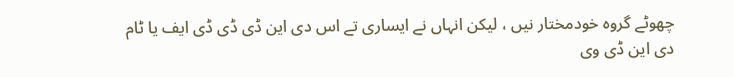چھوٹے گروہ خودمختار نيں ، لیکن انہاں نے ایساری تے اس دی این ڈی ڈی ڈی ایف یا ٹام دی این ڈی وی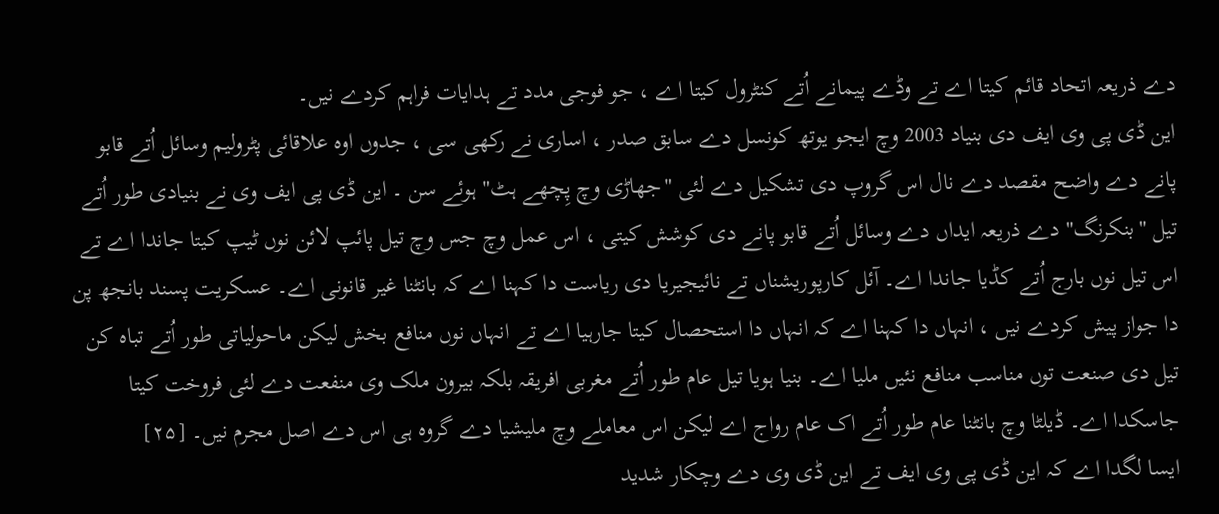دے ذریعہ اتحاد قائم کيتا اے تے وڈے پیمانے اُتے کنٹرول کيتا اے ، جو فوجی مدد تے ہدایات فراہم کردے نيں۔
این ڈی پی وی ایف دی بنیاد 2003 وچ ایجو یوتھ کونسل دے سابق صدر ، اساری نے رکھی سی ، جدوں اوہ علاقائی پٹرولیم وسائل اُتے قابو پانے دے واضح مقصد دے نال اس گروپ دی تشکیل دے لئی "جھاڑی وچ پِچھے ہٹ" ہوئے سن ۔ این ڈی پی ایف وی نے بنیادی طور اُتے تیل "بنکرنگ" دے ذریعہ ایداں دے وسائل اُتے قابو پانے دی کوشش کيتی ، اس عمل وچ جس وچ تیل پائپ لائن نوں ٹیپ کيتا جاندا اے تے اس تیل نوں بارج اُتے کڈیا جاندا اے۔ آئل کارپوریشناں تے نائیجیریا دی ریاست دا کہنا اے کہ بانٹنا غیر قانونی اے۔ عسکریت پسند بانجھ پن دا جواز پیش کردے نيں ، انہاں دا کہنا اے کہ انہاں دا استحصال کيتا جارہیا اے تے انہاں نوں منافع بخش لیکن ماحولیاتی طور اُتے تباہ کن تیل دی صنعت توں مناسب منافع نئيں ملیا اے۔ بنیا ہویا تیل عام طور اُتے مغربی افریقہ بلکہ بیرون ملک وی منفعت دے لئی فروخت کيتا جاسکدا اے۔ ڈیلٹا وچ بانٹنا عام طور اُتے اک عام رواج اے لیکن اس معاملے وچ ملیشیا دے گروہ ہی اس دے اصل مجرم نيں۔ [۲۵]
ایسا لگدا اے کہ این ڈی پی وی ایف تے این ڈی وی دے وچکار شدید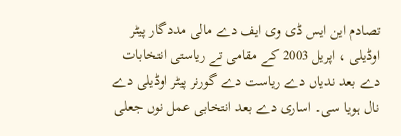تصادم این ایس ڈی وی ایف دے مالی مددگار پیٹر اوڈیلی ، اپریل 2003 کے مقامی تے ریاستی انتخابات دے بعد ندیاں دے ریاست دے گورنر پیٹر اوڈیلی دے نال ہويا سی۔ اساری دے بعد انتخابی عمل نوں جعلی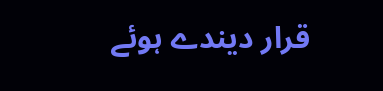قرار دیندے ہوئے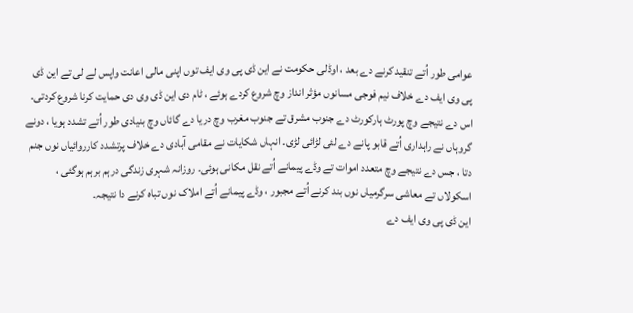عوامی طور اُتے تنقید کرنے دے بعد ، اوڈلی حکومت نے این ڈی پی وی ایف توں اپنی مالی اعانت واپس لے لی تے این ڈی پی وی ایف دے خلاف نیم فوجی مسانوں مؤثر انداز وچ شروع کردے ہوئے ، ٹام دی این ڈی وی دی حمایت کرنا شروع کردتی۔
اس دے نتیجے وچ پورٹ ہارکورٹ دے جنوب مشرق تے جنوب مغرب وچ دریا دے گائاں وچ بنیادی طور اُتے تشدد ہويا ، دونے گروہاں نے راہداری اُتے قابو پانے دے لئی لڑائی لڑی۔ انہاں شکایات نے مقامی آبادی دے خلاف پرتشدد کارروائیاں نوں جنم دتا ، جس دے نتیجے وچ متعدد اموات تے وڈے پیمانے اُتے نقل مکانی ہوئی۔ روزانہ شہری زندگی درہم برہم ہوگئی ، اسکولاں تے معاشی سرگرمیاں نوں بند کرنے اُتے مجبور ، وڈے پیمانے اُتے املاک نوں تباہ کرنے دا نتیجہ۔
این ڈی پی وی ایف دے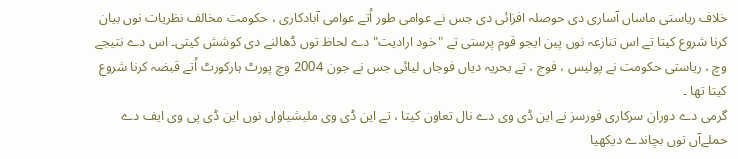خلاف ریاستی ماساں آساری دی حوصلہ افزائی دی جس نے عوامی طور اُتے عوامی آبادکاری ، حکومت مخالف نظریات نوں بیان کرنا شروع کيتا تے اس تنازعہ نوں پین ایجو قوم پرستی تے "خود ارادیت" دے لحاظ توں ڈھالنے دی کوشش کيتی۔ اس دے نتیجے وچ ، ریاستی حکومت نے پولیس ، فوج ، تے بحریہ دیاں فوجاں لیائی جس نے جون 2004 وچ پورٹ ہارکورٹ اُتے قبضہ کرنا شروع کيتا تھا ۔
گرمی دے دوران سرکاری فورسز نے این ڈی وی دے نال تعاون کيتا ، تے این ڈی وی ملیشیاواں نوں این ڈی پی وی ایف دے حملےآں توں بچاندے دیکھیا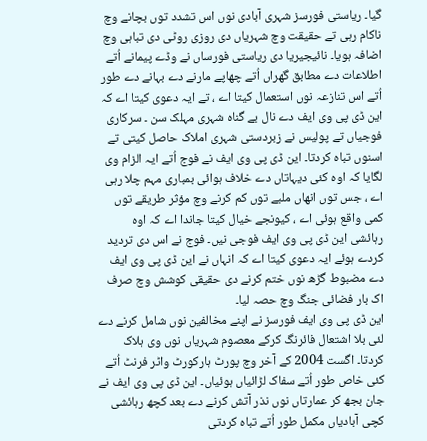گیا۔ ریاستی فورسز شہری آبادی نوں اس تشدد توں بچانے وچ ناکام رہی تے حقیقت وچ شہریاں دی روزی روٹی دی تباہی وچ اضافہ ہويا۔ نائیجیریا دی ریاستی فورساں نے وڈے پیمانے اُتے اطلاعات دے مطابق گھراں اُتے چھاپے مارنے دے بہانے دے طور اُتے اس تنازعہ نوں استعمال کيتا اے ، تے ایہ دعوی کيتا اے کہ این ڈی پی وی ایف دے نال بے گناہ شہری مہلک سن ۔ سرکاری فوجیاں تے پولیس نے زبردستی شہری املاک حاصل کيتی تے اسنوں تباہ کردتا۔ این ڈی پی وی ایف نے فوج اُتے ایہ الزام وی لگایا کہ اوہ کئی دیہاتاں دے خلاف ہوائی بمباری مہم چلا رہی اے ، جس توں انھاں ملبے توں کم کرنے وچ مؤثر طریقے توں کمی واقع ہوئی اے ، کیونجے خیال کيتا جاندا اے کہ اوہ رہائشی این ڈی پی وی ایف فوجی نيں۔ فوج نے اس دی تردید کردے ہوئے ایہ دعوی کيتا اے کہ انہاں نے این ڈی پی وی ایف دے مضبوط گڑھ نوں ختم کرنے دی حقیقی کوشش وچ صرف اک بار فضائی جنگ وچ حصہ لیا۔
این ڈی پی وی ایف فورسز نے اپنے مخالفین نوں شامل کرنے دے لئی بلا اشتعال فائرنگ کرکے معصوم شہریاں نوں وی ہلاک کردتا۔ اگست 2004 کے آخر وچ پورٹ ہارکورٹ واٹر فرنٹ اُتے کئی خاص طور اُتے سفاک لڑائیاں ہوئیاں۔ این ڈی پی وی ایف نے جان بجھ کر عمارتاں نوں نذر آتش کرنے دے بعد کچھ رہائشی کچی آبادیاں مکمل طور اُتے تباہ کردتی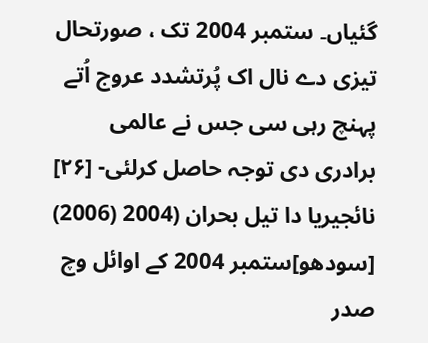گئياں۔ ستمبر 2004 تک ، صورتحال تیزی دے نال اک پُرتشدد عروج اُتے پہنچ رہی سی جس نے عالمی برادری دی توجہ حاصل کرلئی- [۲۶]
نائجیریا دا تیل بحران (2004 (2006)
[سودھو]ستمبر 2004 کے اوائل وچ صدر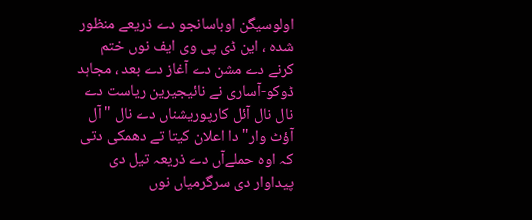اولوسیگن اوباسانجو دے ذریعے منظور شدہ ، این ڈی پی وی ایف نوں ختم کرنے دے مشن دے آغاز دے بعد ، مجاہد ڈوکو-آساری نے نائیجیرین ریاست دے نال نال آئل کارپوریشناں دے نال "آل آؤٹ وار" دا اعلان کيتا تے دھمکی دتی کہ اوہ حملےآں دے ذریعہ تیل دی پیداوار دی سرگرمیاں نوں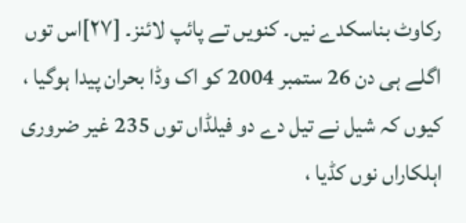رکاوٹ بناسکدے نيں۔ کنويں تے پائپ لائنز۔ [۲۷]اس توں اگلے ہی دن 26 ستمبر 2004 کو اک وڈا بحران پیدا ہوگیا ، کیوں کہ شیل نے تیل دے دو فیلڈاں توں 235 غیر ضروری اہلکاراں نوں کڈیا ،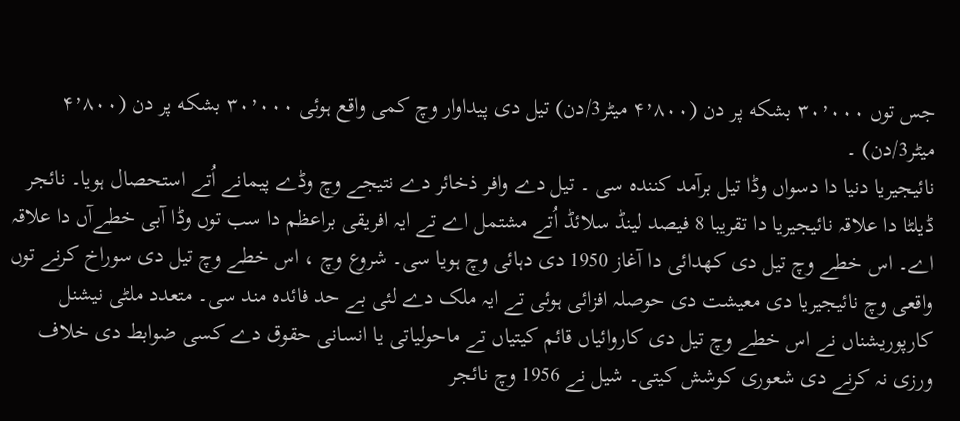جس توں ۳۰٬۰۰۰ بشکه پر دن (۴٬۸۰۰ میٹر3/دن) تیل دی پیداوار وچ کمی واقع ہوئی ۳۰٬۰۰۰ بشکه پر دن (۴٬۸۰۰ میٹر3/دن) ۔
نائیجیریا دنیا دا دسواں وڈا تیل برآمد کنندہ سی ۔ تیل دے وافر ذخائر دے نتیجے وچ وڈے پیمانے اُتے استحصال ہويا۔ نائجر ڈیلٹا دا علاقہ نائیجیریا دا تقریبا 8 فیصد لینڈ سلائڈ اُتے مشتمل اے تے ایہ افریقی براعظم دا سب توں وڈا آبی خطےآں دا علاقہ اے۔ اس خطے وچ تیل دی کھدائی دا آغاز 1950 دی دہائی وچ ہويا سی۔ شروع وچ ، اس خطے وچ تیل دی سوراخ کرنے توں واقعی وچ نائیجیریا دی معیشت دی حوصلہ افزائی ہوئی تے ایہ ملک دے لئی بے حد فائدہ مند سی۔ متعدد ملٹی نیشنل کارپوریشناں نے اس خطے وچ تیل دی کاروائیاں قائم کيتیاں تے ماحولیاتی یا انسانی حقوق دے کسی ضوابط دی خلاف ورزی نہ کرنے دی شعوری کوشش کيتی۔ شیل نے 1956 وچ نائجر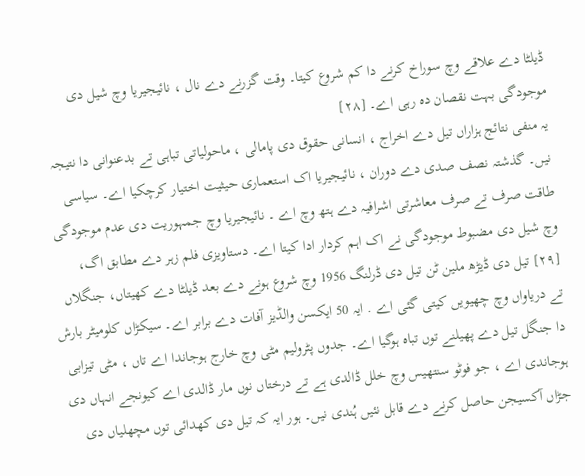ڈیلٹا دے علاقے وچ سوراخ کرنے دا کم شروع کيتا۔ وقت گزرنے دے نال ، نائیجیریا وچ شیل دی موجودگی بہت نقصان دہ رہی اے۔ [۲۸]
یہ منفی نتائج ہزاراں تیل دے اخراج ، انسانی حقوق دی پامالی ، ماحولیاتی تباہی تے بدعنوانی دا نتیجہ نيں۔ گذشتہ نصف صدی دے دوران ، نائیجیریا اک استعماری حیثیت اختیار کرچکيا اے۔ سیاسی طاقت صرف تے صرف معاشرتی اشرافیہ دے ہتھ وچ اے ۔ نائیجیریا وچ جمہوریت دی عدم موجودگی وچ شیل دی مضبوط موجودگی نے اک اہم کردار ادا کيتا اے۔ دستاویزی فلم زہر دے مطابق اگ، [۲۹] تیل دی ڈیڑھ ملین ٹن تیل دی ڈرلنگ 1956 وچ شروع ہونے دے بعد ڈیلٹا دے کھیتاں، جنگلاں تے دریاواں وچ چھیويں کيتی گئی اے . ایہ 50 ایکسن والڈیز آفات دے برابر اے۔ سیکڑاں کلومیٹر بارش دا جنگل تیل دے پھیلنے توں تباہ ہوگیا اے۔ جدوں پٹرولیم مٹی وچ خارج ہوجاندا اے تاں ، مٹی تیزابی ہوجاندی اے ، جو فوٹو سنتھیس وچ خلل ڈالدی ہے تے درختاں نوں مار ڈالدی اے کیونجے انہاں دی جڑاں آکسیجن حاصل کرنے دے قابل نئيں ہُندی نيں۔ ہور ایہ کہ تیل دی کھدائی توں مچھلیاں دی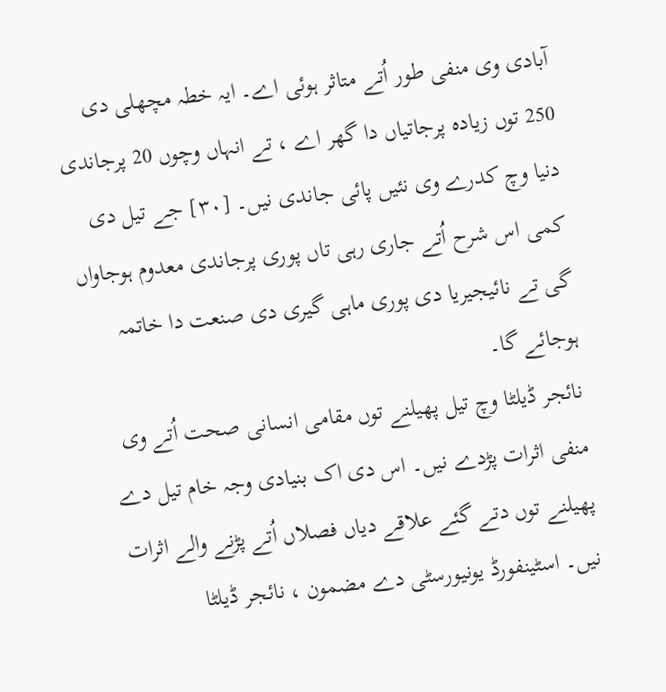آبادی وی منفی طور اُتے متاثر ہوئی اے۔ ایہ خطہ مچھلی دی 250 توں زیادہ پرجاتیاں دا گھر اے ، تے انہاں وچوں 20 پرجاندی دنیا وچ کدرے وی نئيں پائی جاندی نيں۔ [۳۰] جے تیل دی کمی اس شرح اُتے جاری رہی تاں پوری پرجاندی معدوم ہوجاواں گی تے نائیجیریا دی پوری ماہی گیری دی صنعت دا خاتمہ ہوجائے گا۔
نائجر ڈیلٹا وچ تیل پھیلنے توں مقامی انسانی صحت اُتے وی منفی اثرات پڑدے نيں۔ اس دی اک بنیادی وجہ خام تیل دے پھیلنے توں دتے گئے علاقے دیاں فصلاں اُتے پڑنے والے اثرات نيں۔ اسٹینفورڈ یونیورسٹی دے مضمون ، نائجر ڈیلٹا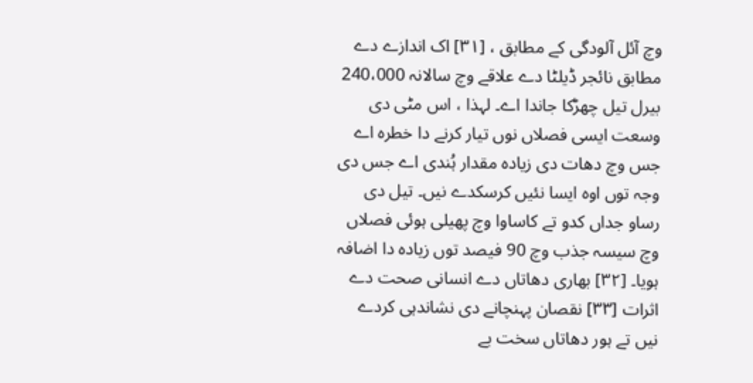وچ آئل آلودگی کے مطابق ، [۳۱] اک اندازے دے مطابق نائجر ڈیلٹا دے علاقے وچ سالانہ 240،000 بیرل تیل چھڑکا جاندا اے۔ لہذا ، اس مٹی دی وسعت ایسی فصلاں نوں تیار کرنے دا خطرہ اے جس وچ دھات دی زیادہ مقدار ہُندی اے جس دی وجہ توں اوہ ایسا نئيں کرسکدے نيں۔ تیل دی رساو جداں کدو تے کاساوا وچ پھیلی ہوئی فصلاں وچ سیسہ جذب وچ 90 فیصد توں زیادہ دا اضافہ ہويا۔ [۳۲] بھاری دھاتاں دے انسانی صحت دے اثرات [۳۳] نقصان پہنچانے دی نشاندہی کردے نيں تے ہور دھاتاں سخت بے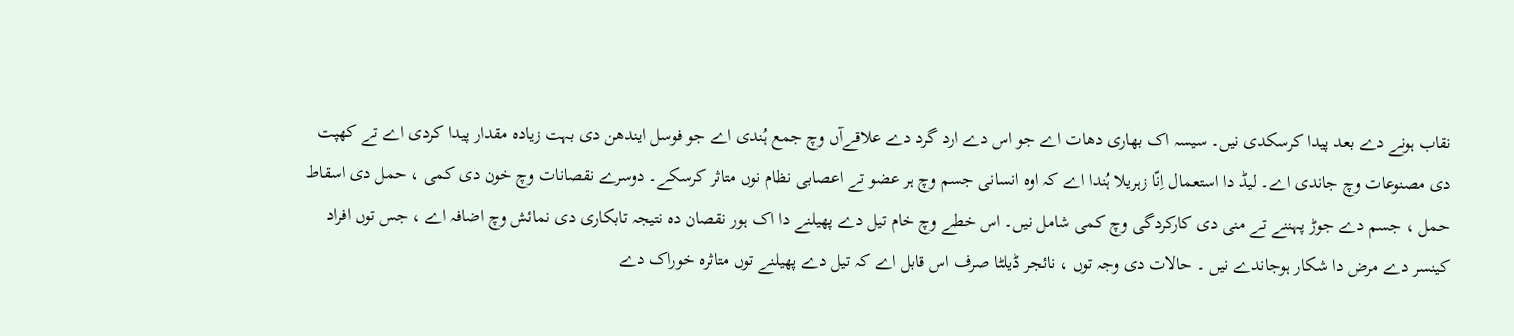نقاب ہونے دے بعد پیدا کرسکدی نيں۔ سیسہ اک بھاری دھات اے جو اس دے ارد گرد دے علاقےآں وچ جمع ہُندی اے جو فوسل ایندھن دی بہت زیادہ مقدار پیدا کردی اے تے کھپت دی مصنوعات وچ جاندی اے۔ لیڈ دا استعمال اِنّا زہریلا ہُندا اے کہ اوہ انسانی جسم وچ ہر عضو تے اعصابی نظام نوں متاثر کرسکے۔ دوسرے نقصانات وچ خون دی کمی ، حمل دی اسقاط حمل ، جسم دے جوڑ پہننے تے منی دی کارکردگی وچ کمی شامل نيں۔ اس خطے وچ خام تیل دے پھیلنے دا اک ہور نقصان دہ نتیجہ تابکاری دی نمائش وچ اضافہ اے ، جس توں افراد کینسر دے مرض دا شکار ہوجاندے نيں ۔ حالات دی وجہ توں ، نائجر ڈیلٹا صرف اس قابل اے کہ تیل دے پھیلنے توں متاثرہ خوراک دے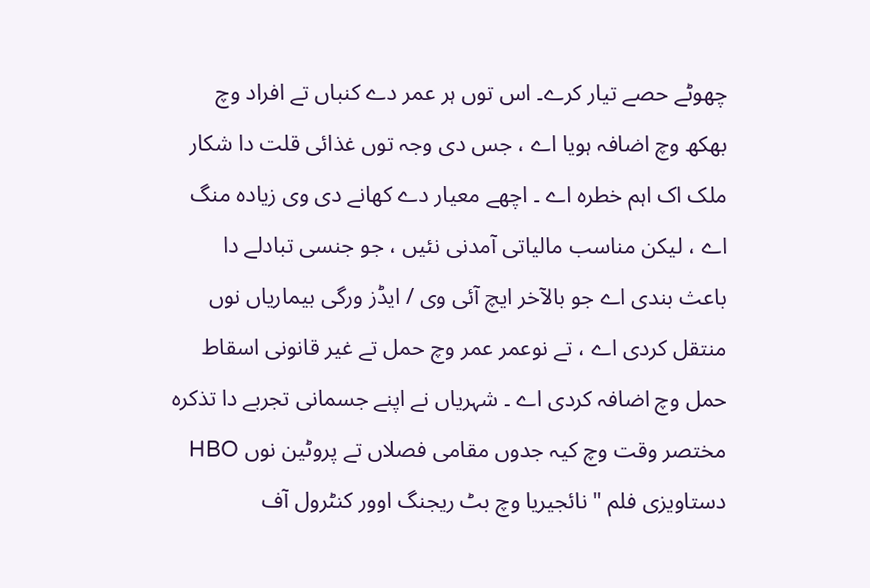چھوٹے حصے تیار کرے۔ اس توں ہر عمر دے کنباں تے افراد وچ بھکھ وچ اضافہ ہويا اے ، جس دی وجہ توں غذائی قلت دا شکار ملک اک اہم خطرہ اے ۔ اچھے معیار دے کھانے دی وی زیادہ منگ اے ، لیکن مناسب مالیاتی آمدنی نئيں ، جو جنسی تبادلے دا باعث بندی اے جو بالآخر ایچ آئی وی / ایڈز ورگی بیماریاں نوں منتقل کردی اے ، تے نوعمر عمر وچ حمل تے غیر قانونی اسقاط حمل وچ اضافہ کردی اے ۔ شہریاں نے اپنے جسمانی تجربے دا تذکرہ مختصر وقت وچ کیہ جدوں مقامی فصلاں تے پروٹین نوں HBO دستاویزی فلم " نائجیریا وچ بٹ ریجنگ اوور کنٹرول آف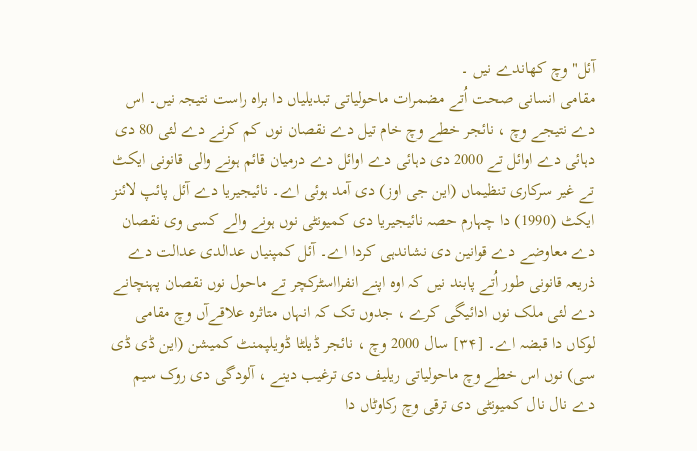آئل" وچ کھاندے نيں ۔
مقامی انسانی صحت اُتے مضمرات ماحولیاتی تبدیلیاں دا براہ راست نتیجہ نيں۔ اس دے نتیجے وچ ، نائجر خطے وچ خام تیل دے نقصان نوں کم کرنے دے لئی 80 دی دہائی دے اوائل تے 2000 دی دہائی دے اوائل دے درمیان قائم ہونے والی قانونی ایکٹ تے غیر سرکاری تنظیماں (این جی اوز) دی آمد ہوئی اے۔ نائیجیریا دے آئل پائپ لائنز ایکٹ (1990) دا چہارم حصہ نائیجیریا دی کمیونٹی نوں ہونے والے کسی وی نقصان دے معاوضے دے قوانین دی نشاندہی کردا اے۔ آئل کمپنیاں عدالدی عدالت دے ذریعہ قانونی طور اُتے پابند نيں کہ اوہ اپنے انفرااسٹرکچر تے ماحول نوں نقصان پہنچانے دے لئی ملک نوں ادائیگی کرے ، جدوں تک کہ انہاں متاثرہ علاقےآں وچ مقامی لوکاں دا قبضہ اے۔ [۳۴] سال 2000 وچ ، نائجر ڈیلٹا ڈویلپمنٹ کمیشن (این ڈی ڈی سی) نوں اس خطے وچ ماحولیاتی ریلیف دی ترغیب دینے ، آلودگی دی روک سیم دے نال نال کمیونٹی دی ترقی وچ رکاوٹاں دا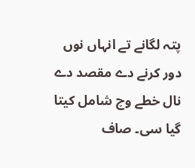پتہ لگانے تے انہاں نوں دور کرنے دے مقصد دے نال خطے وچ شامل کيتا گیا سی۔ صاف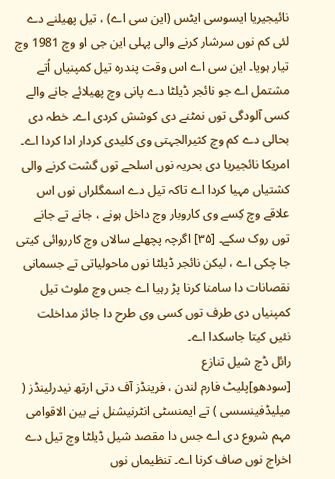نائیجیریا ایسوسی ایٹس (این سی اے) ، تیل پھیلنے دے لئی کم نوں سرشار کرنے والی پہلی این جی او وچ 1981 وچ تیار ہويا۔ این سی اے اس وقت پندرہ تیل کمپنیاں اُتے مشتمل اے جو نائجر ڈیلٹا دے پانی وچ پھیلائے جانے والے کسی آلودگی توں نمٹنے دی کوشش کردی اے۔ خطہ دی بحالی دے کم وچ کثیرالجہتی وی کلیدی کردار ادا کردا اے۔ امریکا نائجیریا دی بحریہ نوں اسلحے توں گشت کرنے والی کشتیاں مہیا کردا اے تاکہ تیل دے اسمگلراں نوں اس علاقے وچ کِسے وی کاروبار وچ داخل ہونے ، جانے تے جانے توں روک سکے۔ [۳۵] اگرچہ پچھلے سالاں وچ کارروائی کيتی جا چکی اے ، لیکن نائجر ڈیلٹا نوں ماحولیاتی تے جسمانی نقصانات دا سامنا کرنا پڑ رہیا اے جس وچ ملوث تیل کمپنیاں دی طرف توں کسی وی طرح دا جائز مداخلت نئيں کيتا جاسکدا اے۔
رائل ڈچ شیل تنازع
[سودھو]پلیٹ فارم لندن ، فرینڈز آف دتی ارتھ نیدرلینڈز ( میلیڈفینسسی ) تے ایمنسٹی انٹرنیشنل نے بین الاقوامی مہم شروع دی اے جس دا مقصد شیل ڈیلٹا وچ تیل دے اخراج نوں صاف کرنا اے۔ تنظیماں نوں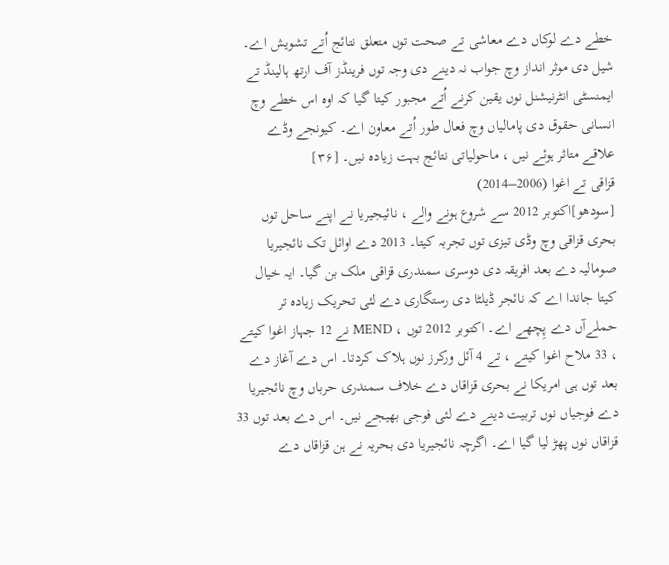خطے دے لوکاں دے معاشی تے صحت توں متعلق نتائج اُتے تشویش اے۔ شیل دی موثر انداز وچ جواب نہ دینے دی وجہ توں فرینڈز آف ارتھ ہالینڈ تے ایمنسٹی انٹرنیشنل نوں یقین کرنے اُتے مجبور کيتا گیا کہ اوہ اس خطے وچ انسانی حقوق دی پامالیاں وچ فعال طور اُتے معاون اے۔ کیونجے وڈے علاقے متاثر ہوئے نيں ، ماحولیاتی نتائج بہت زیادہ نيں۔ [۳۶]
قزاقی تے اغوا (2006–2014)
[سودھو]اکتوبر 2012 سے شروع ہونے والے ، نائیجیریا نے اپنے ساحل توں بحری قزاقی وچ وڈی تیزی توں تجربہ کيتا۔ 2013 دے اوائل تک نائجیریا صومالیہ دے بعد افریقہ دی دوسری سمندری قزاقی ملک بن گیا۔ ایہ خیال کيتا جاندا اے کہ نائجر ڈیلٹا دی رستگاری دے لئی تحریک زیادہ تر حملےآں دے پِچھے اے۔ اکتوبر 2012 توں ، MEND نے 12 جہاز اغوا کیتے ، 33 ملاح اغوا کیتے ، تے 4 آئل ورکرز نوں ہلاک کردتا۔ اس دے آغاز دے بعد توں ہی امریکا نے بحری قزاقاں دے خلاف سمندری حرباں وچ نائجیریا دے فوجیاں نوں تربیت دینے دے لئی فوجی بھیجے نيں۔ اس دے بعد توں 33 قزاقاں نوں پھڑ لیا گیا اے۔ اگرچہ نائجیریا دی بحریہ نے ہن قزاقاں دے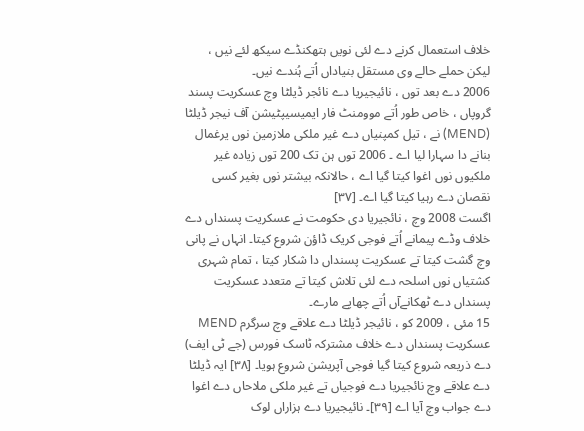خلاف استعمال کرنے دے لئی نويں ہتھکنڈے سیکھ لئے نيں ، لیکن حملے حالے وی مستقل بنیاداں اُتے ہُندے نيں۔
2006 دے بعد توں ، نائیجیریا دے نائجر ڈیلٹا وچ عسکریت پسند گروپاں ، خاص طور اُتے موومنٹ فار ایمیسیپٹیشن آف نیجر ڈیلٹا (MEND) نے ، تیل کمپنیاں دے غیر ملکی ملازمین نوں یرغمال بنانے دا سہارا لیا اے ۔ 2006 توں ہن تک 200 توں زیادہ غیر ملکیوں نوں اغوا کيتا گیا اے ، حالانکہ بیشتر نوں بغیر کسی نقصان دے رہیا کيتا گیا اے۔ [۳۷]
اگست 2008 وچ ، نائجیریا دی حکومت نے عسکریت پسنداں دے خلاف وڈے پیمانے اُتے فوجی کریک ڈاؤن شروع کيتا۔ انہاں نے پانی وچ گشت کيتا تے عسکریت پسنداں دا شکار کيتا ، تمام شہری کشتیاں نوں اسلحہ دے لئی تلاش کيتا تے متعدد عسکریت پسنداں دے ٹھکانےآں اُتے چھاپے مارے۔
15 مئی ، 2009 کو ، نائیجر ڈیلٹا دے علاقے وچ سرگرم MEND عسکریت پسنداں دے خلاف مشترکہ ٹاسک فورس (جے ٹی ایف) دے ذریعہ شروع کيتا گیا فوجی آپریشن شروع ہويا۔ [۳۸] ایہ ڈیلٹا دے علاقے وچ نائجیریا دے فوجیاں تے غیر ملکی ملاحاں دے اغوا دے جواب وچ آیا اے [۳۹]۔ نائیجیریا دے ہزاراں لوک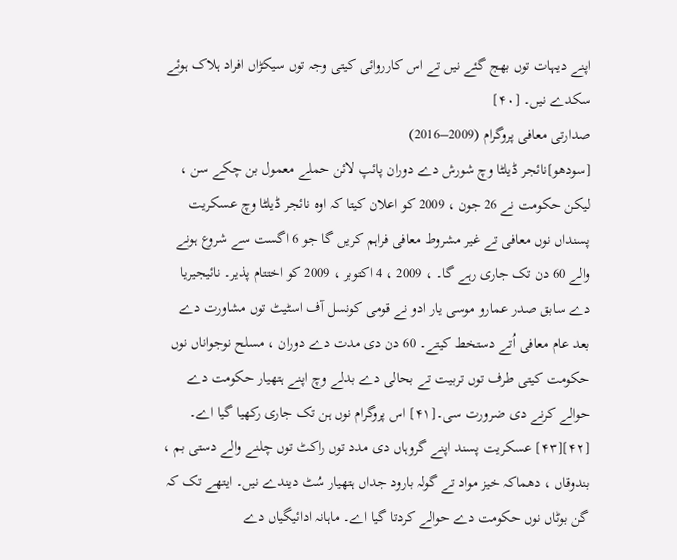اپنے دیہات توں بھج گئے نيں تے اس کارروائی کيتی وجہ توں سیکڑاں افراد ہلاک ہوئے سکدے نيں۔ [۴۰]
صدارتی معافی پروگرام (2009–2016)
[سودھو]نائجر ڈیلٹا وچ شورش دے دوران پائپ لائن حملے معمول بن چکے سن ، لیکن حکومت نے 26 جون ، 2009 کو اعلان کيتا کہ اوہ نائجر ڈیلٹا وچ عسکریت پسنداں نوں معافی تے غیر مشروط معافی فراہم کريں گا جو 6 اگست سے شروع ہونے والے 60 دن تک جاری رہے گا۔ ، 2009 ، 4 اکتوبر ، 2009 کو اختتام پذیر۔ نائیجیریا دے سابق صدر عمارو موسی یار ادو نے قومی کونسل آف اسٹیٹ توں مشاورت دے بعد عام معافی اُتے دستخط کیتے۔ 60 دن دی مدت دے دوران ، مسلح نوجواناں نوں حکومت کیتی طرف توں تربیت تے بحالی دے بدلے وچ اپنے ہتھیار حکومت دے حوالے کرنے دی ضرورت سی۔[۴۱] اس پروگرام نوں ہن تک جاری رکھیا گیا اے۔ [۴۲][۴۳] عسکریت پسند اپنے گروہاں دی مدد توں راکٹ توں چلنے والے دستی بم ، بندوقاں ، دھماکہ خیز مواد تے گولہ بارود جداں ہتھیار سُٹ دیندے نيں۔ ایتھے تک کہ گن بوٹاں نوں حکومت دے حوالے کردتا گیا اے۔ ماہانہ ادائیگیاں دے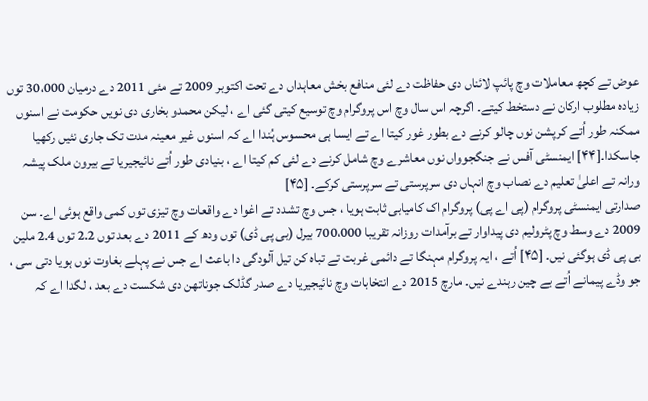عوض تے کچھ معاملات وچ پائپ لائناں دی حفاظت دے لئی منافع بخش معاہداں دے تحت اکتوبر 2009 تے مئی 2011 دے درمیان 30،000 توں زیادہ مطلوب ارکان نے دستخط کیتے۔ اگرچہ اس سال وچ اس پروگرام وچ توسیع کيتی گئی اے ، لیکن محمدو بخاری دی نويں حکومت نے اسنوں ممکنہ طور اُتے کرپشن نوں چالو کرنے دے بطور غور کيتا اے تے ایسا ہی محسوس ہُندا اے کہ اسنوں غیر معینہ مدت تک جاری نئيں رکھیا جاسکدا۔[۴۴] ایمنسٹی آفس نے جنگجوواں نوں معاشرے وچ شامل کرنے دے لئی کم کيتا اے ، بنیادی طور اُتے نائیجیریا تے بیرون ملک پیشہ ورانہ تے اعلیٰ تعلیم دے نصاب وچ انہاں دی سرپرستی تے سرپرستی کرکے۔ [۴۵]
صدارتی ایمنسٹی پروگرام (پی اے پی) پروگرام اک کامیابی ثابت ہويا ، جس وچ تشدد تے اغوا دے واقعات وچ تیزی توں کمی واقع ہوئی اے۔ سن 2009 دے وسط وچ پٹرولیم دی پیداوار تے برآمدات روزانہ تقریبا 700،000 بیرل (بی پی ڈی) توں ودھ کے 2011 دے بعد توں 2.2 توں 2.4 ملین بی پی ڈی ہوگئی نيں۔ [۴۵] اُتے ، ایہ پروگرام مہنگا تے دائمی غربت تے تباہ کن تیل آلودگی دا باعث اے جس نے پہلے بغاوت نوں ہويا دتی سی ، جو وڈے پیمانے اُتے بے چین رہندے نيں۔ مارچ 2015 دے انتخابات وچ نائیجیریا دے صدر گڈلک جوناتھن دی شکست دے بعد ، لگدا اے کہ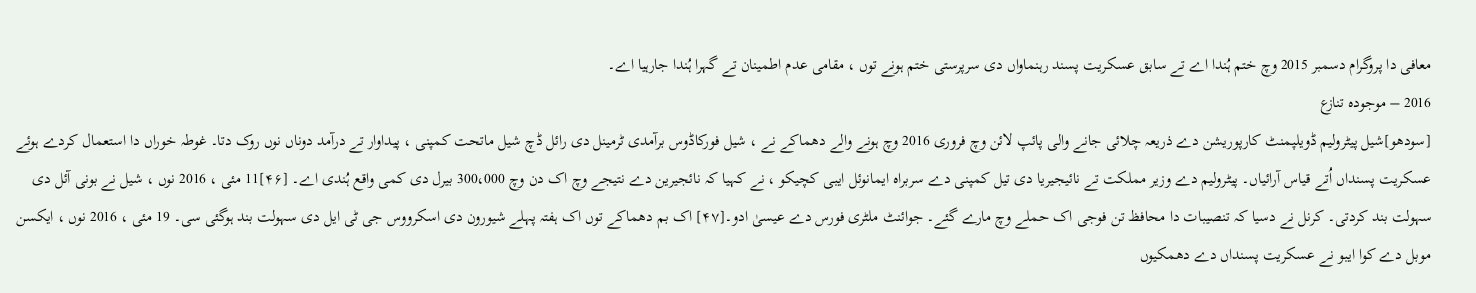معافی دا پروگرام دسمبر 2015 وچ ختم ہُندا اے تے سابق عسکریت پسند رہنماواں دی سرپرستی ختم ہونے توں ، مقامی عدم اطمینان تے گہرا ہُندا جارہیا اے۔
2016 – موجودہ تنازع
[سودھو]شیل پیٹرولیم ڈویلپمنٹ کارپوریشن دے ذریعہ چلائی جانے والی پائپ لائن وچ فروری 2016 وچ ہونے والے دھماکے نے ، شیل فورکاڈوس برآمدی ٹرمینل دی رائل ڈچ شیل ماتحت کمپنی ، پیداوار تے درآمد دوناں نوں روک دتا۔ غوطہ خوراں دا استعمال کردے ہوئے عسکریت پسنداں اُتے قیاس آرائیاں۔ پیٹرولیم دے وزیر مملکت تے نائیجیریا دی تیل کمپنی دے سربراہ ایمانوئل ایبی کچیکو ، نے کہیا کہ نائجیرین دے نتیجے وچ اک دن وچ 300،000 بیرل دی کمی واقع ہُندی اے۔ [۴۶]11 مئی ، 2016 نوں ، شیل نے بونی آئل دی سہولت بند کردتی۔ کرنل نے دسیا کہ تنصیبات دا محافظ تن فوجی اک حملے وچ مارے گئے۔ جوائنٹ ملٹری فورس دے عیسیٰ ادو۔[۴۷] اک بم دھماکے توں اک ہفتہ پہلے شیورون دی اسکرووس جی ٹی ایل دی سہولت بند ہوگئی سی۔ 19 مئی ، 2016 نوں ، ایکسن موبل دے کوا ایبو نے عسکریت پسنداں دے دھمکیوں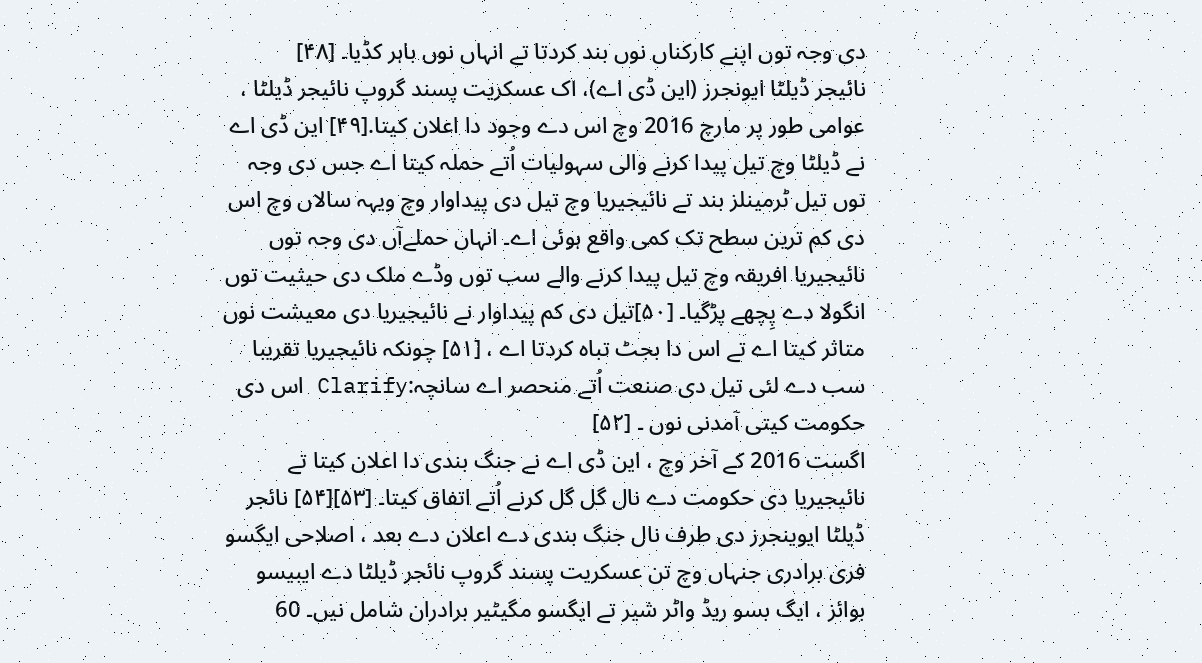دی وجہ توں اپنے کارکناں نوں بند کردتا تے انہاں نوں باہر کڈیا۔ [۴۸]
نائیجر ڈیلٹا ایونجرز (این ڈی اے)، اک عسکریت پسند گروپ نائیجر ڈیلٹا ، عوامی طور پر مارچ 2016 وچ اس دے وجود دا اعلان کيتا.[۴۹] این ڈی اے نے ڈیلٹا وچ تیل پیدا کرنے والی سہولیات اُتے حملہ کيتا اے جس دی وجہ توں تیل ٹرمینلز بند تے نائیجیریا وچ تیل دی پیداوار وچ ویہہ سالاں وچ اس دی کم ترین سطح تک کمی واقع ہوئی اے۔ انہاں حملےآں دی وجہ توں نائیجیریا افریقہ وچ تیل پیدا کرنے والے سب توں وڈے ملک دی حیثیت توں انگولا دے پِچھے پڑگیا۔ [۵۰]تیل دی کم پیداوار نے نائیجیریا دی معیشت نوں متاثر کيتا اے تے اس دا بجٹ تباہ کردتا اے ، [۵۱] چونکہ نائیجیریا تقریبا سب دے لئی تیل دی صنعت اُتے منحصر اے سانچہ:Clarify اس دی حکومت کیتی آمدنی نوں ۔ [۵۲]
اگست 2016 کے آخر وچ ، این ڈی اے نے جنگ بندی دا اعلان کيتا تے نائیجیریا دی حکومت دے نال گل گل کرنے اُتے اتفاق کيتا۔ [۵۳][۵۴] نائجر ڈیلٹا ایوینجرز دی طرف نال جنگ بندی دے اعلان دے بعد ، اصلاحی ایگسو فری برادری جنہاں وچ تن عسکریت پسند گروپ نائجر ڈیلٹا دے ایبیسو بوائز ، ایگ بسو ریڈ واٹر شیر تے ایگسو مگیٹیر برادران شامل نيں۔ 60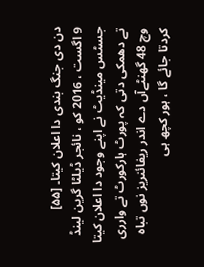دن دی جنگ بندی دا اعلان کيتا۔ [۵۵]
9 اگست ، 2016 کو ، نائجر ڈیلٹا گرین لینڈ جسٹس مینڈیٹ نے اپنے وجود دا اعلان کيتا تے دھمکی دتی کہ پورٹ ہارکورٹ تے وارری وچ 48 گھنٹےآں دے اندر ریفائنریز نوں تباہ کردتا جائے گا ، ہور کچھ ہی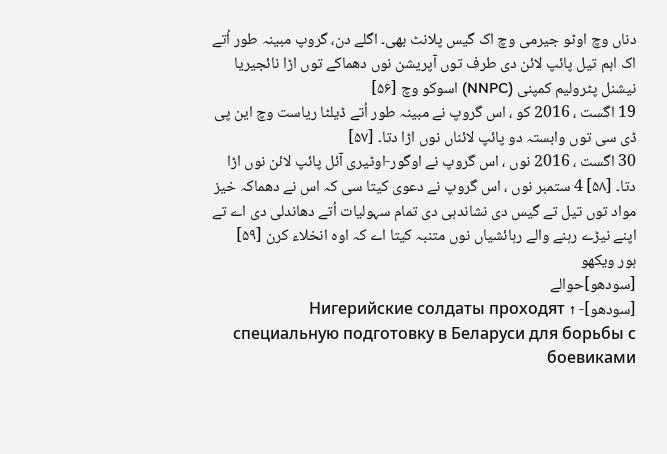دناں وچ اوٹو جیرمی وچ اک گیس پلانٹ بھی۔ اگلے دن، گروپ مبینہ طور اُتے اک اہم تیل پائپ لائن دی طرف توں آپریشن نوں دھماکے توں اڑا نائجیریا نیشنل پٹرولیم کمپنی (NNPC) اسوکو وچ [۵۶]
19 اگست ، 2016 کو ، اس گروپ نے مبینہ طور اُتے ڈیلٹا ریاست وچ این پی ڈی سی توں وابستہ دو پائپ لائناں نوں اڑا دتا۔ [۵۷]
30 اگست ، 2016 نوں ، اس گروپ نے اوگور-اوٹیری آئل پائپ لائن نوں اڑا دتا۔ [۵۸] 4 ستمبر نوں ، اس گروپ نے دعوی کيتا سی کہ اس نے دھماکہ خیز مواد توں تیل تے گیس دی نشاندہی دی تمام سہولیات اُتے دھاندلی دی اے تے اپنے نیڑے رہنے والے رہائشیاں نوں متنبہ کيتا اے کہ اوہ انخلاء کرن [۵۹]
ہور ویکھو
[سودھو]حوالے
[سودھو]- ↑ Нигерийские солдаты проходят специальную подготовку в Беларуси для борьбы с боевиками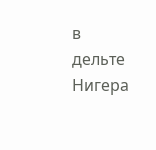в дельте Нигера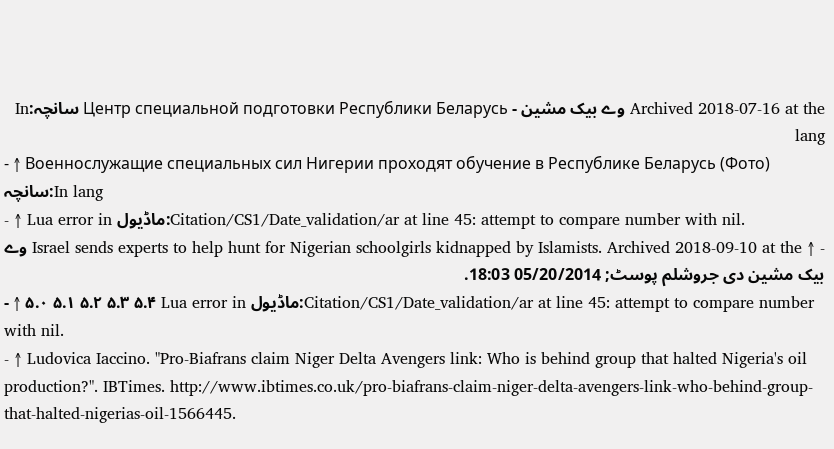Archived 2018-07-16 at the وے بیک مشین - Центр специальной подготовки Республики Беларусь سانچہ:In lang
- ↑ Военнослужащие специальных сил Нигерии проходят обучение в Республике Беларусь (Фото) سانچہ:In lang
- ↑ Lua error in ماڈیول:Citation/CS1/Date_validation/ar at line 45: attempt to compare number with nil.
- ↑ Israel sends experts to help hunt for Nigerian schoolgirls kidnapped by Islamists. Archived 2018-09-10 at the وے بیک مشین دی جروشلم پوسٹ; 05/20/2014 18:03.
- ↑ ۵.۰ ۵.۱ ۵.۲ ۵.۳ ۵.۴ Lua error in ماڈیول:Citation/CS1/Date_validation/ar at line 45: attempt to compare number with nil.
- ↑ Ludovica Iaccino. "Pro-Biafrans claim Niger Delta Avengers link: Who is behind group that halted Nigeria's oil production?". IBTimes. http://www.ibtimes.co.uk/pro-biafrans-claim-niger-delta-avengers-link-who-behind-group-that-halted-nigerias-oil-1566445.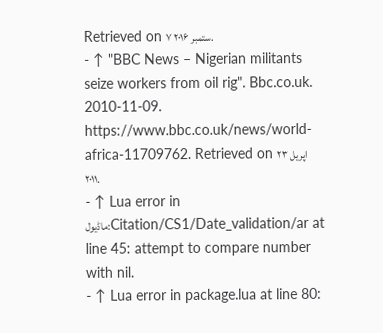Retrieved on ۷ ستمبر ۲۰۱۶.
- ↑ "BBC News – Nigerian militants seize workers from oil rig". Bbc.co.uk. 2010-11-09. https://www.bbc.co.uk/news/world-africa-11709762. Retrieved on ۲۳ اپریل ۲۰۱۱.
- ↑ Lua error in ماڈیول:Citation/CS1/Date_validation/ar at line 45: attempt to compare number with nil.
- ↑ Lua error in package.lua at line 80: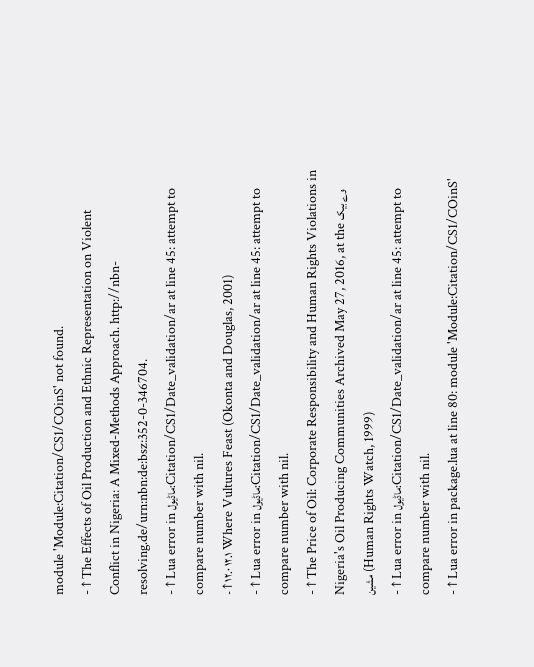module 'Module:Citation/CS1/COinS' not found.
- ↑ The Effects of Oil Production and Ethnic Representation on Violent Conflict in Nigeria: A Mixed-Methods Approach. http://nbn-resolving.de/urn:nbn:de:bsz:352-0-346704.
- ↑ Lua error in ماڈیول:Citation/CS1/Date_validation/ar at line 45: attempt to compare number with nil.
- ↑ ۱۲.۰ ۱۲.۱ Where Vultures Feast (Okonta and Douglas, 2001)
- ↑ Lua error in ماڈیول:Citation/CS1/Date_validation/ar at line 45: attempt to compare number with nil.
- ↑ The Price of Oil: Corporate Responsibility and Human Rights Violations in Nigeria's Oil Producing Communities Archived May 27, 2016, at the وے بیک مشین (Human Rights Watch, 1999)
- ↑ Lua error in ماڈیول:Citation/CS1/Date_validation/ar at line 45: attempt to compare number with nil.
- ↑ Lua error in package.lua at line 80: module 'Module:Citation/CS1/COinS'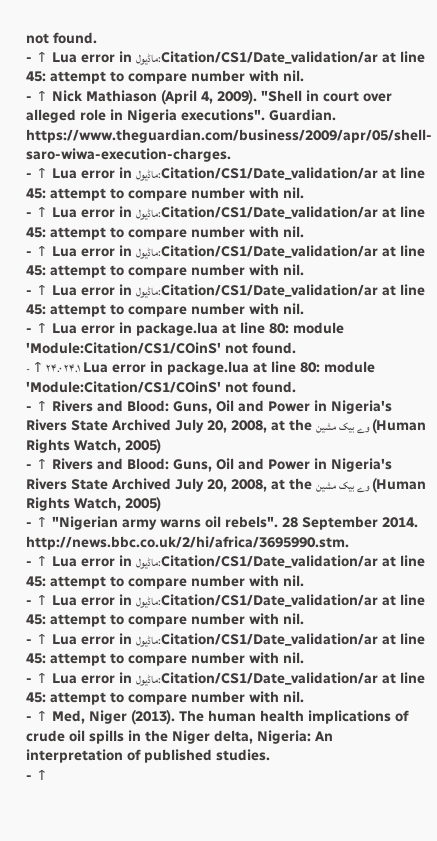not found.
- ↑ Lua error in ماڈیول:Citation/CS1/Date_validation/ar at line 45: attempt to compare number with nil.
- ↑ Nick Mathiason (April 4, 2009). "Shell in court over alleged role in Nigeria executions". Guardian. https://www.theguardian.com/business/2009/apr/05/shell-saro-wiwa-execution-charges.
- ↑ Lua error in ماڈیول:Citation/CS1/Date_validation/ar at line 45: attempt to compare number with nil.
- ↑ Lua error in ماڈیول:Citation/CS1/Date_validation/ar at line 45: attempt to compare number with nil.
- ↑ Lua error in ماڈیول:Citation/CS1/Date_validation/ar at line 45: attempt to compare number with nil.
- ↑ Lua error in ماڈیول:Citation/CS1/Date_validation/ar at line 45: attempt to compare number with nil.
- ↑ Lua error in package.lua at line 80: module 'Module:Citation/CS1/COinS' not found.
- ↑ ۲۴.۰ ۲۴.۱ Lua error in package.lua at line 80: module 'Module:Citation/CS1/COinS' not found.
- ↑ Rivers and Blood: Guns, Oil and Power in Nigeria's Rivers State Archived July 20, 2008, at the وے بیک مشین (Human Rights Watch, 2005)
- ↑ Rivers and Blood: Guns, Oil and Power in Nigeria's Rivers State Archived July 20, 2008, at the وے بیک مشین (Human Rights Watch, 2005)
- ↑ "Nigerian army warns oil rebels". 28 September 2014. http://news.bbc.co.uk/2/hi/africa/3695990.stm.
- ↑ Lua error in ماڈیول:Citation/CS1/Date_validation/ar at line 45: attempt to compare number with nil.
- ↑ Lua error in ماڈیول:Citation/CS1/Date_validation/ar at line 45: attempt to compare number with nil.
- ↑ Lua error in ماڈیول:Citation/CS1/Date_validation/ar at line 45: attempt to compare number with nil.
- ↑ Lua error in ماڈیول:Citation/CS1/Date_validation/ar at line 45: attempt to compare number with nil.
- ↑ Med, Niger (2013). The human health implications of crude oil spills in the Niger delta, Nigeria: An interpretation of published studies.
- ↑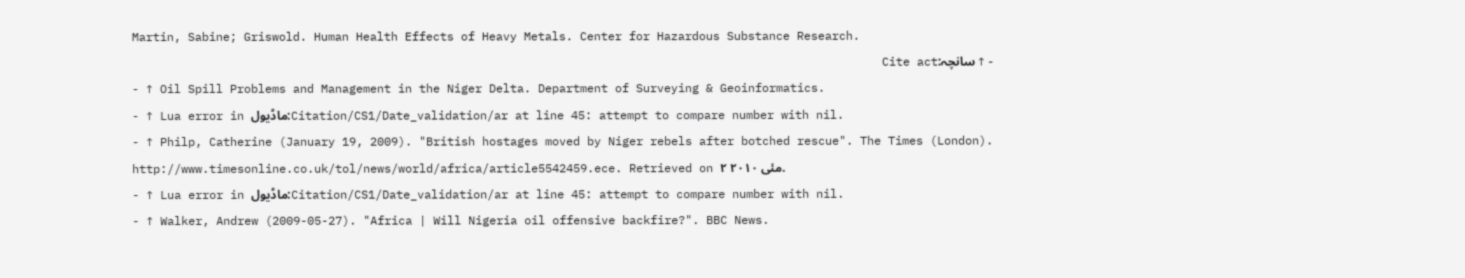Martin, Sabine; Griswold. Human Health Effects of Heavy Metals. Center for Hazardous Substance Research.
- ↑ سانچہ:Cite act
- ↑ Oil Spill Problems and Management in the Niger Delta. Department of Surveying & Geoinformatics.
- ↑ Lua error in ماڈیول:Citation/CS1/Date_validation/ar at line 45: attempt to compare number with nil.
- ↑ Philp, Catherine (January 19, 2009). "British hostages moved by Niger rebels after botched rescue". The Times (London). http://www.timesonline.co.uk/tol/news/world/africa/article5542459.ece. Retrieved on ۲ مئی ۲۰۱۰.
- ↑ Lua error in ماڈیول:Citation/CS1/Date_validation/ar at line 45: attempt to compare number with nil.
- ↑ Walker, Andrew (2009-05-27). "Africa | Will Nigeria oil offensive backfire?". BBC News.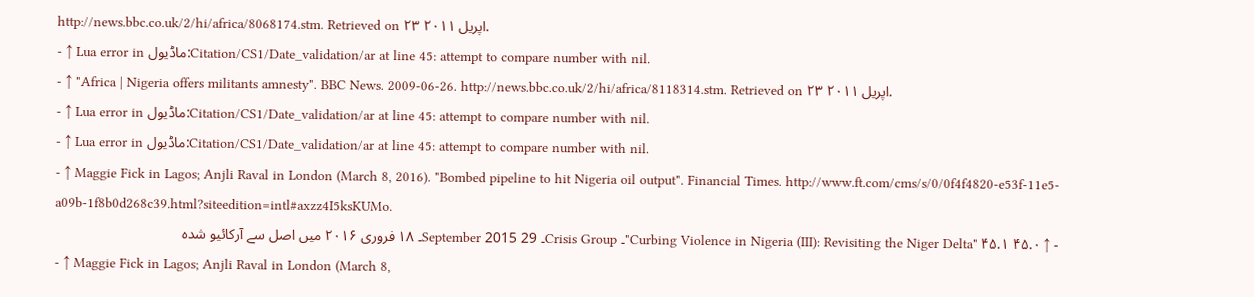http://news.bbc.co.uk/2/hi/africa/8068174.stm. Retrieved on ۲۳ اپریل ۲۰۱۱.
- ↑ Lua error in ماڈیول:Citation/CS1/Date_validation/ar at line 45: attempt to compare number with nil.
- ↑ "Africa | Nigeria offers militants amnesty". BBC News. 2009-06-26. http://news.bbc.co.uk/2/hi/africa/8118314.stm. Retrieved on ۲۳ اپریل ۲۰۱۱.
- ↑ Lua error in ماڈیول:Citation/CS1/Date_validation/ar at line 45: attempt to compare number with nil.
- ↑ Lua error in ماڈیول:Citation/CS1/Date_validation/ar at line 45: attempt to compare number with nil.
- ↑ Maggie Fick in Lagos; Anjli Raval in London (March 8, 2016). "Bombed pipeline to hit Nigeria oil output". Financial Times. http://www.ft.com/cms/s/0/0f4f4820-e53f-11e5-a09b-1f8b0d268c39.html?siteedition=intl#axzz4I5ksKUMo.
- ↑ ۴۵.۰ ۴۵.۱ "Curbing Violence in Nigeria (III): Revisiting the Niger Delta"۔ Crisis Group۔ 29 September 2015۔ ۱۸ فروری ۲۰۱۶ میں اصل سے آرکائیو شدہ
- ↑ Maggie Fick in Lagos; Anjli Raval in London (March 8,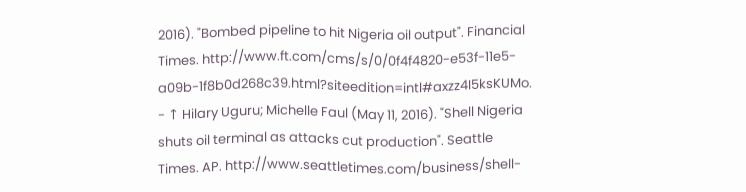2016). "Bombed pipeline to hit Nigeria oil output". Financial Times. http://www.ft.com/cms/s/0/0f4f4820-e53f-11e5-a09b-1f8b0d268c39.html?siteedition=intl#axzz4I5ksKUMo.
- ↑ Hilary Uguru; Michelle Faul (May 11, 2016). "Shell Nigeria shuts oil terminal as attacks cut production". Seattle Times. AP. http://www.seattletimes.com/business/shell-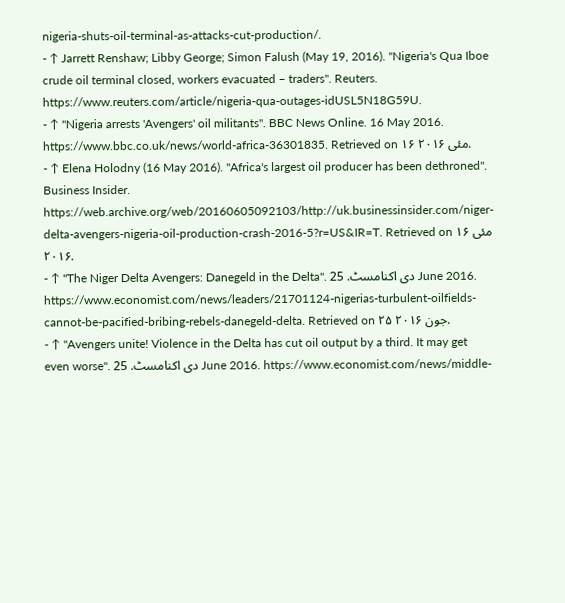nigeria-shuts-oil-terminal-as-attacks-cut-production/.
- ↑ Jarrett Renshaw; Libby George; Simon Falush (May 19, 2016). "Nigeria's Qua Iboe crude oil terminal closed, workers evacuated – traders". Reuters. https://www.reuters.com/article/nigeria-qua-outages-idUSL5N18G59U.
- ↑ "Nigeria arrests 'Avengers' oil militants". BBC News Online. 16 May 2016. https://www.bbc.co.uk/news/world-africa-36301835. Retrieved on ۱۶ مئی ۲۰۱۶.
- ↑ Elena Holodny (16 May 2016). "Africa's largest oil producer has been dethroned". Business Insider. https://web.archive.org/web/20160605092103/http://uk.businessinsider.com/niger-delta-avengers-nigeria-oil-production-crash-2016-5?r=US&IR=T. Retrieved on ۱۶ مئی ۲۰۱۶.
- ↑ "The Niger Delta Avengers: Danegeld in the Delta". دی اکنامسٹ. 25 June 2016. https://www.economist.com/news/leaders/21701124-nigerias-turbulent-oilfields-cannot-be-pacified-bribing-rebels-danegeld-delta. Retrieved on ۲۵ جون ۲۰۱۶.
- ↑ "Avengers unite! Violence in the Delta has cut oil output by a third. It may get even worse". دی اکنامسٹ. 25 June 2016. https://www.economist.com/news/middle-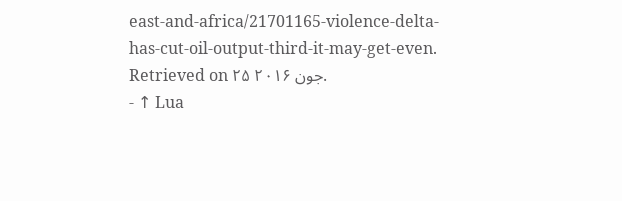east-and-africa/21701165-violence-delta-has-cut-oil-output-third-it-may-get-even. Retrieved on ۲۵ جون ۲۰۱۶.
- ↑ Lua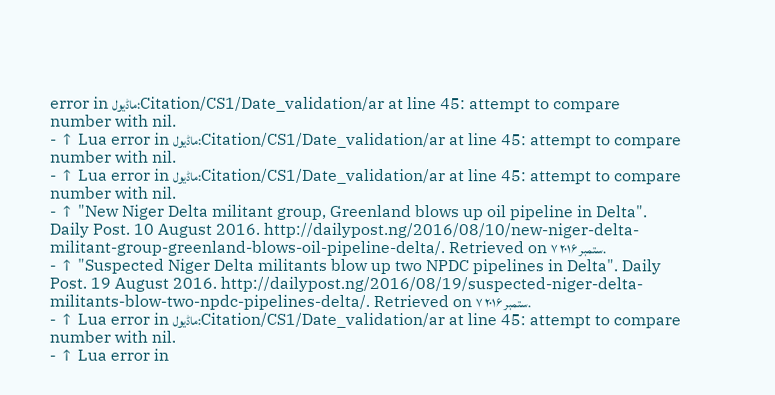error in ماڈیول:Citation/CS1/Date_validation/ar at line 45: attempt to compare number with nil.
- ↑ Lua error in ماڈیول:Citation/CS1/Date_validation/ar at line 45: attempt to compare number with nil.
- ↑ Lua error in ماڈیول:Citation/CS1/Date_validation/ar at line 45: attempt to compare number with nil.
- ↑ "New Niger Delta militant group, Greenland blows up oil pipeline in Delta". Daily Post. 10 August 2016. http://dailypost.ng/2016/08/10/new-niger-delta-militant-group-greenland-blows-oil-pipeline-delta/. Retrieved on ۷ ستمبر ۲۰۱۶.
- ↑ "Suspected Niger Delta militants blow up two NPDC pipelines in Delta". Daily Post. 19 August 2016. http://dailypost.ng/2016/08/19/suspected-niger-delta-militants-blow-two-npdc-pipelines-delta/. Retrieved on ۷ ستمبر ۲۰۱۶.
- ↑ Lua error in ماڈیول:Citation/CS1/Date_validation/ar at line 45: attempt to compare number with nil.
- ↑ Lua error in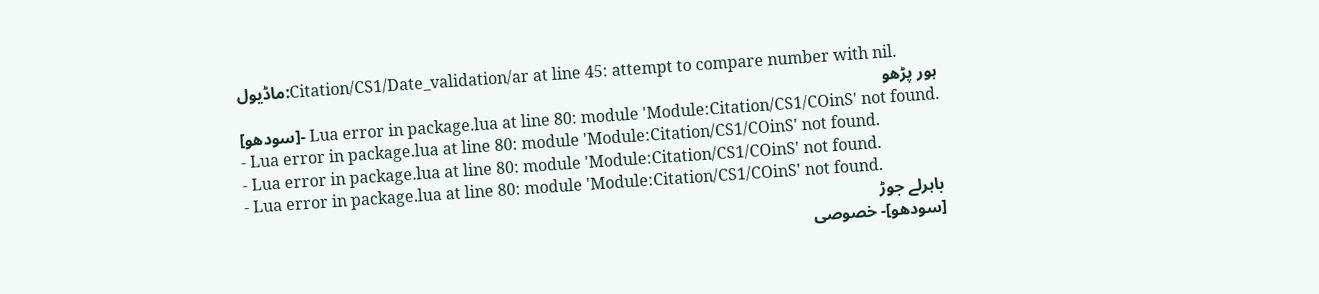ماڈیول:Citation/CS1/Date_validation/ar at line 45: attempt to compare number with nil.
ہور پڑھو
[سودھو]- Lua error in package.lua at line 80: module 'Module:Citation/CS1/COinS' not found.
- Lua error in package.lua at line 80: module 'Module:Citation/CS1/COinS' not found.
- Lua error in package.lua at line 80: module 'Module:Citation/CS1/COinS' not found.
- Lua error in package.lua at line 80: module 'Module:Citation/CS1/COinS' not found.
باہرلے جوڑ
[سودھو]- خصوصی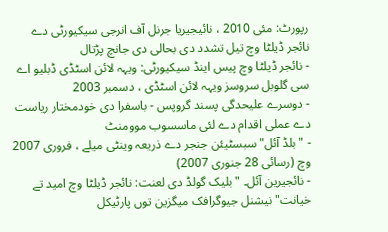رپورٹ: مئی 2010 ، نائیجیریا جرنل آف انرجی سیکیورٹی دے نائجر ڈیلٹا وچ تیل تشدد دی بحالی دی جانچ پڑتال
- نائجر ڈیلٹا وچ پیس اینڈ سیکیورٹی: ویہہ لائن اسٹڈی ڈبلیو اے سی گلوبل سروسز ویہہ لائن اسٹڈی ، دسمبر 2003
- دوسرے علیحدگی پسند گروپس - باسفرا دی خودمختار ریاست دے عملی اقدام دے لئی ماسسوب موومنٹ
- "بلڈ آئل" سبسٹیئن جنجر دے ذریعہ وینٹی میلے ، فروری 2007 وچ (رسائی 28 جنوری 2007)
- نائجیرین آئل۔ "بلیک گولڈ دی لعنت: نائجر ڈیلٹا وچ امید تے خیانت" نیشنل جیوگرافک میگزین توں پارٹیکل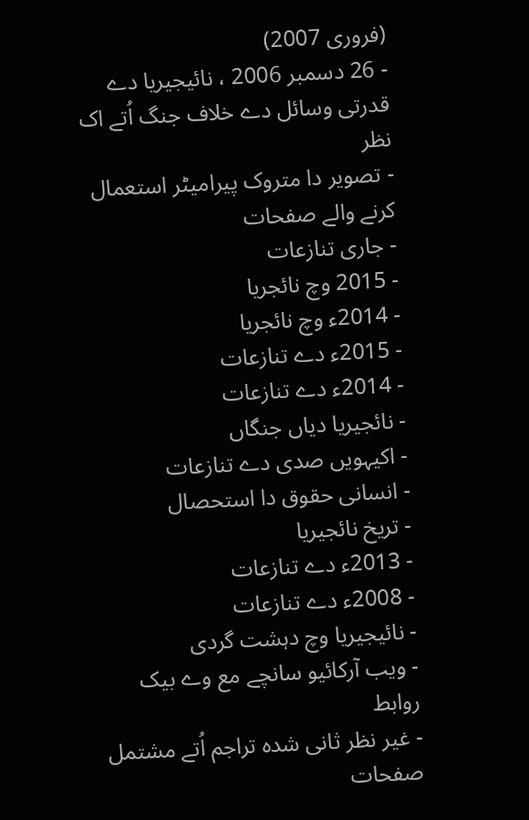(فروری 2007)
- 26 دسمبر 2006 ، نائیجیریا دے قدرتی وسائل دے خلاف جنگ اُتے اک نظر
- تصویر دا متروک پیرامیٹر استعمال کرنے والے صفحات
- جاری تنازعات
- 2015 وچ نائجریا
- 2014ء وچ نائجریا
- 2015ء دے تنازعات
- 2014ء دے تنازعات
- نائجیریا دیاں جنگاں
- اکیہويں صدی دے تنازعات
- انسانی حقوق دا استحصال
- تریخ نائجیریا
- 2013ء دے تنازعات
- 2008ء دے تنازعات
- نائیجیریا وچ دہشت گردی
- ویب آرکائیو سانچے مع وے بیک روابط
- غیر نظر ثانی شدہ تراجم اُتے مشتمل صفحات